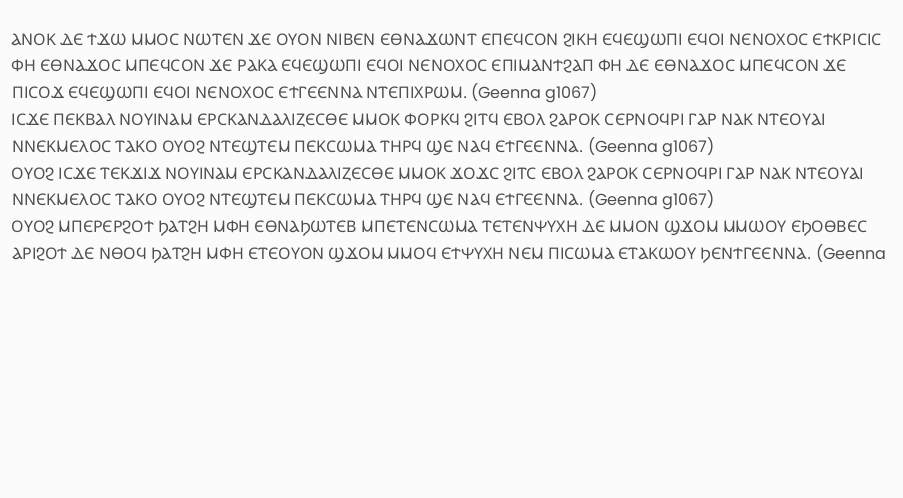ⲀⲚⲞⲔ ⲆⲈ ϮϪⲰ ⲘⲘⲞⲤ ⲚⲰⲦⲈⲚ ϪⲈ ⲞⲨⲞⲚ ⲚⲒⲂⲈⲚ ⲈⲐⲚⲀϪⲰⲚⲦ ⲈⲠⲈϤⲤⲞⲚ ϨⲒⲔⲎ ⲈϤⲈϢⲰⲠⲒ ⲈϤⲞⲒ ⲚⲈⲚⲞⲬⲞⲤ ⲈϮⲔⲢⲒⲤⲒⲤ ⲪⲎ ⲈⲐⲚⲀϪⲞⲤ ⲘⲠⲈϤⲤⲞⲚ ϪⲈ ⲢⲀⲔⲀ ⲈϤⲈϢⲰⲠⲒ ⲈϤⲞⲒ ⲚⲈⲚⲞⲬⲞⲤ ⲈⲠⲒⲘⲀⲚϮϨⲀⲠ ⲪⲎ ⲆⲈ ⲈⲐⲚⲀϪⲞⲤ ⲘⲠⲈϤⲤⲞⲚ ϪⲈ ⲠⲒⲤⲞϪ ⲈϤⲈϢⲰⲠⲒ ⲈϤⲞⲒ ⲚⲈⲚⲞⲬⲞⲤ ⲈϮⲄⲈⲈⲚⲚⲀ ⲚⲦⲈⲠⲒⲬⲢⲰⲘ. (Geenna g1067)
ⲒⲤϪⲈ ⲠⲈⲔⲂⲀⲖ ⲚⲞⲨⲒⲚⲀⲘ ⲈⲢⲤⲔⲀⲚⲆⲀⲖⲒⲌⲈⲤⲐⲈ ⲘⲘⲞⲔ ⲪⲞⲢⲔϤ ϨⲒⲦϤ ⲈⲂⲞⲖ ϨⲀⲢⲞⲔ ⲤⲈⲢⲚⲞϤⲢⲒ ⲄⲀⲢ ⲚⲀⲔ ⲚⲦⲈⲞⲨⲀⲒ ⲚⲚⲈⲔⲘⲈⲖⲞⲤ ⲦⲀⲔⲞ ⲞⲨⲞϨ ⲚⲦⲈϢⲦⲈⲘ ⲠⲈⲔⲤⲰⲘⲀ ⲦⲎⲢϤ ϢⲈ ⲚⲀϤ ⲈϮⲄⲈⲈⲚⲚⲀ. (Geenna g1067)
ⲞⲨⲞϨ ⲒⲤϪⲈ ⲦⲈⲔϪⲒϪ ⲚⲞⲨⲒⲚⲀⲘ ⲈⲢⲤⲔⲀⲚⲆⲀⲖⲒⲌⲈⲤⲐⲈ ⲘⲘⲞⲔ ϪⲞϪⲤ ϨⲒⲦⲤ ⲈⲂⲞⲖ ϨⲀⲢⲞⲔ ⲤⲈⲢⲚⲞϤⲢⲒ ⲄⲀⲢ ⲚⲀⲔ ⲚⲦⲈⲞⲨⲀⲒ ⲚⲚⲈⲔⲘⲈⲖⲞⲤ ⲦⲀⲔⲞ ⲞⲨⲞϨ ⲚⲦⲈϢⲦⲈⲘ ⲠⲈⲔⲤⲰⲘⲀ ⲦⲎⲢϤ ϢⲈ ⲚⲀϤ ⲈϮⲄⲈⲈⲚⲚⲀ. (Geenna g1067)
ⲞⲨⲞϨ ⲘⲠⲈⲢⲈⲢϨⲞϮ ϦⲀⲦϨⲎ ⲘⲪⲎ ⲈⲐⲚⲀϦⲰⲦⲈⲂ ⲘⲠⲈⲦⲈⲚⲤⲰⲘⲀ ⲦⲈⲦⲈⲚⲮⲨⲬⲎ ⲆⲈ ⲘⲘⲞⲚ ϢϪⲞⲘ ⲘⲘⲰⲞⲨ ⲈϦⲞⲐⲂⲈⲤ ⲀⲢⲒϨⲞϮ ⲆⲈ ⲚⲐⲞϤ ϦⲀⲦϨⲎ ⲘⲪⲎ ⲈⲦⲈⲞⲨⲞⲚ ϢϪⲞⲘ ⲘⲘⲞϤ ⲈϮⲮⲨⲬⲎ ⲚⲈⲘ ⲠⲒⲤⲰⲘⲀ ⲈⲦⲀⲔⲰⲞⲨ ϦⲈⲚϮⲄⲈⲈⲚⲚⲀ. (Geenna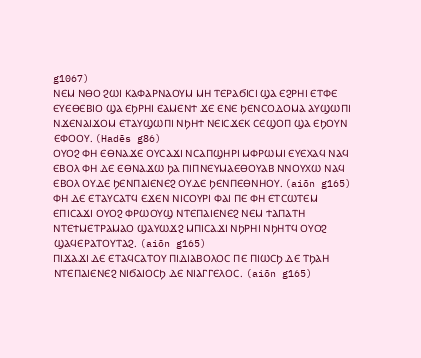g1067)
ⲚⲈⲘ ⲚⲐⲞ ϨⲰⲒ ⲔⲀⲪⲀⲢⲚⲀⲞⲨⲘ ⲘⲎ ⲦⲈⲢⲀϬⲒⲤⲒ ϢⲀ ⲈϨⲢⲎⲒ ⲈⲦⲪⲈ ⲈⲨⲈⲐⲈⲂⲒⲞ ϢⲀ ⲈϦⲢⲎⲒ ⲈⲀⲘⲈⲚϮ ϪⲈ ⲈⲚⲈ ϦⲈⲚⲤⲞⲆⲞⲘⲀ ⲀⲨϢⲰⲠⲒ ⲚϪⲈⲚⲀⲒϪⲞⲘ ⲈⲦⲀⲨϢⲰⲠⲒ ⲚϦⲎϮ ⲚⲈⲒⲤϪⲈⲔ ⲤⲈϢⲞⲠ ϢⲀ ⲈϦⲞⲨⲚ ⲈⲪⲞⲞⲨ. (Hadēs g86)
ⲞⲨⲞϨ ⲪⲎ ⲈⲐⲚⲀϪⲈ ⲞⲨⲤⲀϪⲒ ⲚⲤⲀⲠϢⲎⲢⲒ ⲘⲪⲢⲰⲘⲒ ⲈⲨⲈⲬⲀϤ ⲚⲀϤ ⲈⲂⲞⲖ ⲪⲎ ⲆⲈ ⲈⲐⲚⲀϪⲰ ϦⲀ ⲠⲒⲠⲚⲈⲨⲘⲀⲈⲐⲞⲨⲀⲂ ⲚⲚⲞⲨⲬⲰ ⲚⲀϤ ⲈⲂⲞⲖ ⲞⲨⲆⲈ ϦⲈⲚⲠⲀⲒⲈⲚⲈϨ ⲞⲨⲆⲈ ϦⲈⲚⲠⲈⲐⲚⲎⲞⲨ. (aiōn g165)
ⲪⲎ ⲆⲈ ⲈⲦⲀⲨⲤⲀⲦϤ ⲈϪⲈⲚ ⲚⲒⲤⲞⲨⲢⲒ ⲪⲀⲒ ⲠⲈ ⲪⲎ ⲈⲦⲤⲰⲦⲈⲘ ⲈⲠⲒⲤⲀϪⲒ ⲞⲨⲞϨ ⲪⲢⲰⲞⲨϢ ⲚⲦⲈⲠⲀⲒⲈⲚⲈϨ ⲚⲈⲘ ϮⲀⲠⲀⲦⲎ ⲚⲦⲈϮⲘⲈⲦⲢⲀⲘⲀⲞ ϢⲀⲨⲰϪϨ ⲘⲠⲒⲤⲀϪⲒ ⲚϦⲢⲎⲒ ⲚϦⲎⲦϤ ⲞⲨⲞϨ ϢⲀϤⲈⲢⲀⲦⲞⲨⲦⲀϨ. (aiōn g165)
ⲠⲒϪⲀϪⲒ ⲆⲈ ⲈⲦⲀϤⲤⲀⲦⲞⲨ ⲠⲒⲆⲒⲀⲂⲞⲖⲞⲤ ⲠⲈ ⲠⲒⲰⲤϦ ⲆⲈ ⲦϦⲀⲎ ⲚⲦⲈⲠⲀⲒⲈⲚⲈϨ ⲚⲒϬⲀⲒⲞⲤϦ ⲆⲈ ⲚⲒⲀⲄⲄⲈⲖⲞⲤ. (aiōn g165)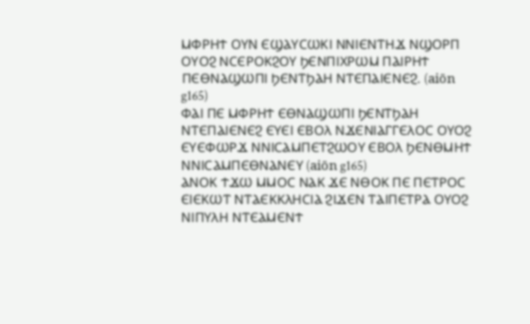ⲘⲪⲢⲎϮ ⲞⲨⲚ ⲈϢⲀⲨⲤⲰⲔⲒ ⲚⲚⲒⲈⲚⲦⲎϪ ⲚϢⲞⲢⲠ ⲞⲨⲞϨ ⲚⲤⲈⲢⲞⲔϨⲞⲨ ϦⲈⲚⲠⲒⲬⲢⲰⲘ ⲠⲀⲒⲢⲎϮ ⲠⲈⲐⲚⲀϢⲰⲠⲒ ϦⲈⲚⲦϦⲀⲎ ⲚⲦⲈⲠⲀⲒⲈⲚⲈϨ. (aiōn g165)
ⲪⲀⲒ ⲠⲈ ⲘⲪⲢⲎϮ ⲈⲐⲚⲀϢⲰⲠⲒ ϦⲈⲚⲦϦⲀⲎ ⲚⲦⲈⲠⲀⲒⲈⲚⲈϨ ⲈⲨⲈⲒ ⲈⲂⲞⲖ ⲚϪⲈⲚⲒⲀⲄⲄⲈⲖⲞⲤ ⲞⲨⲞϨ ⲈⲨⲈⲪⲰⲢϪ ⲚⲚⲒⲤⲀⲘⲠⲈⲦϨⲰⲞⲨ ⲈⲂⲞⲖ ϦⲈⲚⲐⲘⲎϮ ⲚⲚⲒⲤⲀⲘⲠⲈⲐⲚⲀⲚⲈⲨ (aiōn g165)
ⲀⲚⲞⲔ ϮϪⲰ ⲘⲘⲞⲤ ⲚⲀⲔ ϪⲈ ⲚⲐⲞⲔ ⲠⲈ ⲠⲈⲦⲢⲞⲤ ⲈⲒⲈⲔⲰⲦ ⲚⲦⲀⲈⲔⲔⲖⲎⲤⲒⲀ ϨⲒϪⲈⲚ ⲦⲀⲒⲠⲈⲦⲢⲀ ⲞⲨⲞϨ ⲚⲒⲠⲨⲖⲎ ⲚⲦⲈⲀⲘⲈⲚϮ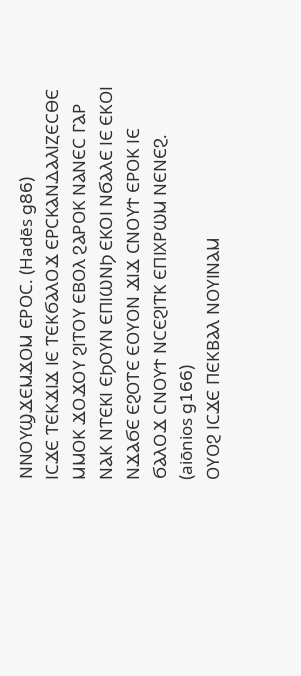ⲚⲚⲞⲨϢϪⲈⲘϪⲞⲘ ⲈⲢⲞⲤ. (Hadēs g86)
ⲒⲤϪⲈ ⲦⲈⲔϪⲒϪ ⲒⲈ ⲦⲈⲔϬⲀⲖⲞϪ ⲈⲢⲤⲔⲀⲚⲆⲀⲖⲒⲌⲈⲤⲐⲈ ⲘⲘⲞⲔ ϪⲞϪⲞⲨ ϨⲒⲦⲞⲨ ⲈⲂⲞⲖ ϨⲀⲢⲞⲔ ⲚⲀⲚⲈⲤ ⲄⲀⲢ ⲚⲀⲔ ⲚⲦⲈⲔⲒ ⲈϦⲞⲨⲚ ⲈⲠⲒⲰⲚϦ ⲈⲔⲞⲒ ⲚϬⲀⲖⲈ ⲒⲈ ⲈⲔⲞⲒ ⲚϪⲀϬⲈ ⲈϨⲞⲦⲈ ⲈⲞⲨⲞⲚ ϪⲒϪ ⲤⲚⲞⲨϮ ⲈⲢⲞⲔ ⲒⲈ ϬⲀⲖⲞϪ ⲤⲚⲞⲨϮ ⲚⲤⲈϨⲒⲦⲔ ⲈⲠⲒⲬⲢⲰⲘ ⲚⲈⲚⲈϨ. (aiōnios g166)
ⲞⲨⲞϨ ⲒⲤϪⲈ ⲠⲈⲔⲂⲀⲖ ⲚⲞⲨⲒⲚⲀⲘ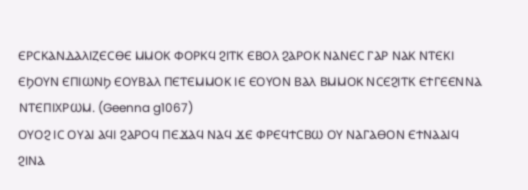ⲈⲢⲤⲔⲀⲚⲆⲀⲖⲒⲌⲈⲤⲐⲈ ⲘⲘⲞⲔ ⲪⲞⲢⲔϤ ϨⲒⲦⲔ ⲈⲂⲞⲖ ϨⲀⲢⲞⲔ ⲚⲀⲚⲈⲤ ⲄⲀⲢ ⲚⲀⲔ ⲚⲦⲈⲔⲒ ⲈϦⲞⲨⲚ ⲈⲠⲒⲰⲚϦ ⲈⲞⲨⲂⲀⲖ ⲠⲈⲦⲈⲘⲘⲞⲔ ⲒⲈ ⲈⲞⲨⲞⲚ ⲂⲀⲖ ⲂⲘⲘⲞⲔ ⲚⲤⲈϨⲒⲦⲔ ⲈϮⲄⲈⲈⲚⲚⲀ ⲚⲦⲈⲠⲒⲬⲢⲰⲘ. (Geenna g1067)
ⲞⲨⲞϨ ⲒⲤ ⲞⲨⲀⲒ ⲀϤⲒ ϨⲀⲢⲞϤ ⲠⲈϪⲀϤ ⲚⲀϤ ϪⲈ ⲪⲢⲈϤϮⲤⲂⲰ ⲞⲨ ⲚⲀⲄⲀⲐⲞⲚ ⲈϮⲚⲀⲀⲒϤ ϨⲒⲚⲀ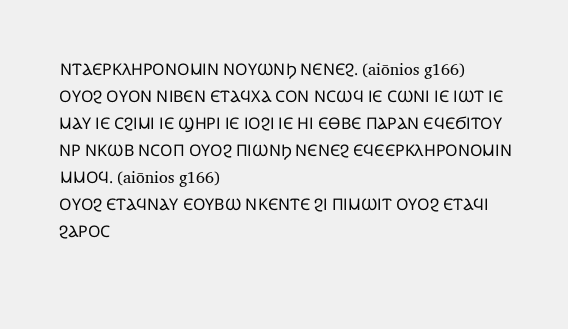ⲚⲦⲀⲈⲢⲔⲖⲎⲢⲞⲚⲞⲘⲒⲚ ⲚⲞⲨⲰⲚϦ ⲚⲈⲚⲈϨ. (aiōnios g166)
ⲞⲨⲞϨ ⲞⲨⲞⲚ ⲚⲒⲂⲈⲚ ⲈⲦⲀϤⲬⲀ ⲤⲞⲚ ⲚⲤⲰϤ ⲒⲈ ⲤⲰⲚⲒ ⲒⲈ ⲒⲰⲦ ⲒⲈ ⲘⲀⲨ ⲒⲈ ⲤϨⲒⲘⲒ ⲒⲈ ϢⲎⲢⲒ ⲒⲈ ⲒⲞϨⲒ ⲒⲈ ⲎⲒ ⲈⲐⲂⲈ ⲠⲀⲢⲀⲚ ⲈϤⲈϬⲒⲦⲞⲨ ⲚⲢ ⲚⲔⲰⲂ ⲚⲤⲞⲠ ⲞⲨⲞϨ ⲠⲒⲰⲚϦ ⲚⲈⲚⲈϨ ⲈϤⲈⲈⲢⲔⲖⲎⲢⲞⲚⲞⲘⲒⲚ ⲘⲘⲞϤ. (aiōnios g166)
ⲞⲨⲞϨ ⲈⲦⲀϤⲚⲀⲨ ⲈⲞⲨⲂⲰ ⲚⲔⲈⲚⲦⲈ ϨⲒ ⲠⲒⲘⲰⲒⲦ ⲞⲨⲞϨ ⲈⲦⲀϤⲒ ϨⲀⲢⲞⲤ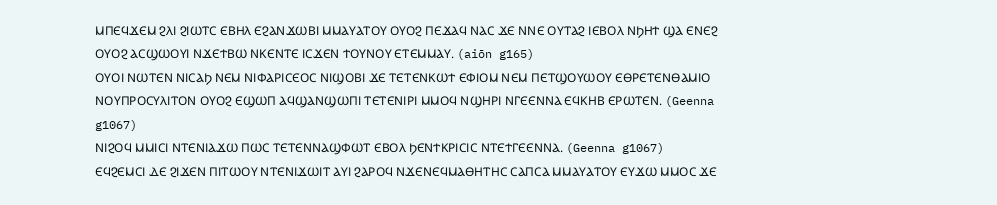ⲘⲠⲈϤϪⲈⲘ ϨⲖⲒ ϨⲒⲰⲦⲤ ⲈⲂⲎⲖ ⲈϨⲀⲚϪⲰⲂⲒ ⲘⲘⲀⲨⲀⲦⲞⲨ ⲞⲨⲞϨ ⲠⲈϪⲀϤ ⲚⲀⲤ ϪⲈ ⲚⲚⲈ ⲞⲨⲦⲀϨ ⲒⲈⲂⲞⲖ ⲚϦⲎϮ ϢⲀ ⲈⲚⲈϨ ⲞⲨⲞϨ ⲀⲤϢⲰⲞⲨⲒ ⲚϪⲈϮⲂⲰ ⲚⲔⲈⲚⲦⲈ ⲒⲤϪⲈⲚ ϮⲞⲨⲚⲞⲨ ⲈⲦⲈⲘⲘⲀⲨ. (aiōn g165)
ⲞⲨⲞⲒ ⲚⲰⲦⲈⲚ ⲚⲒⲤⲀϦ ⲚⲈⲘ ⲚⲒⲪⲀⲢⲒⲤⲈⲞⲤ ⲚⲒϢⲞⲂⲒ ϪⲈ ⲦⲈⲦⲈⲚⲔⲰϮ ⲈⲪⲒⲞⲘ ⲚⲈⲘ ⲠⲈⲦϢⲞⲨⲰⲞⲨ ⲈⲐⲢⲈⲦⲈⲚⲐⲀⲘⲒⲞ ⲚⲞⲨⲠⲢⲞⲤⲨⲖⲒⲦⲞⲚ ⲞⲨⲞϨ ⲈϢⲰⲠ ⲀϤϢⲀⲚϢⲰⲠⲒ ⲦⲈⲦⲈⲚⲒⲢⲒ ⲘⲘⲞϤ ⲚϢⲎⲢⲒ ⲚⲄⲈⲈⲚⲚⲀ ⲈϤⲔⲎⲂ ⲈⲢⲰⲦⲈⲚ. (Geenna g1067)
ⲚⲒϨⲞϤ ⲘⲘⲒⲤⲒ ⲚⲦⲈⲚⲒⲀϪⲰ ⲠⲰⲤ ⲦⲈⲦⲈⲚⲚⲀϢⲪⲰⲦ ⲈⲂⲞⲖ ϦⲈⲚϮⲔⲢⲒⲤⲒⲤ ⲚⲦⲈϮⲄⲈⲈⲚⲚⲀ. (Geenna g1067)
ⲈϤϨⲈⲘⲤⲒ ⲆⲈ ϨⲒϪⲈⲚ ⲠⲒⲦⲰⲞⲨ ⲚⲦⲈⲚⲒϪⲰⲒⲦ ⲀⲨⲒ ϨⲀⲢⲞϤ ⲚϪⲈⲚⲈϤⲘⲀⲐⲎⲦⲎⲤ ⲤⲀⲠⲤⲀ ⲘⲘⲀⲨⲀⲦⲞⲨ ⲈⲨϪⲰ ⲘⲘⲞⲤ ϪⲈ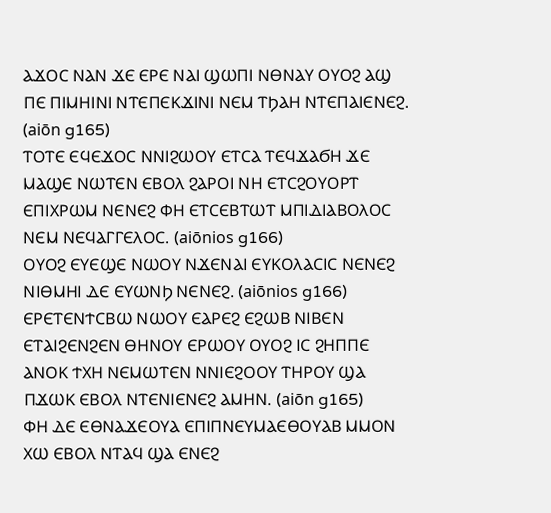ⲀϪⲞⲤ ⲚⲀⲚ ϪⲈ ⲈⲢⲈ ⲚⲀⲒ ϢⲰⲠⲒ ⲚⲐⲚⲀⲨ ⲞⲨⲞϨ ⲀϢ ⲠⲈ ⲠⲒⲘⲎⲒⲚⲒ ⲚⲦⲈⲠⲈⲔϪⲒⲚⲒ ⲚⲈⲘ ⲦϦⲀⲎ ⲚⲦⲈⲠⲀⲒⲈⲚⲈϨ. (aiōn g165)
ⲦⲞⲦⲈ ⲈϤⲈϪⲞⲤ ⲚⲚⲒϨⲰⲞⲨ ⲈⲦⲤⲀ ⲦⲈϤϪⲀϬⲎ ϪⲈ ⲘⲀϢⲈ ⲚⲰⲦⲈⲚ ⲈⲂⲞⲖ ϨⲀⲢⲞⲒ ⲚⲎ ⲈⲦⲤϨⲞⲨⲞⲢⲦ ⲈⲠⲒⲬⲢⲰⲘ ⲚⲈⲚⲈϨ ⲪⲎ ⲈⲦⲤⲈⲂⲦⲰⲦ ⲘⲠⲒⲆⲒⲀⲂⲞⲖⲞⲤ ⲚⲈⲘ ⲚⲈϤⲀⲄⲄⲈⲖⲞⲤ. (aiōnios g166)
ⲞⲨⲞϨ ⲈⲨⲈϢⲈ ⲚⲰⲞⲨ ⲚϪⲈⲚⲀⲒ ⲈⲨⲔⲞⲖⲀⲤⲒⲤ ⲚⲈⲚⲈϨ ⲚⲒⲐⲘⲎⲒ ⲆⲈ ⲈⲨⲰⲚϦ ⲚⲈⲚⲈϨ. (aiōnios g166)
ⲈⲢⲈⲦⲈⲚϮⲤⲂⲰ ⲚⲰⲞⲨ ⲈⲀⲢⲈϨ ⲈϨⲰⲂ ⲚⲒⲂⲈⲚ ⲈⲦⲀⲒϨⲈⲚϨⲈⲚ ⲐⲎⲚⲞⲨ ⲈⲢⲰⲞⲨ ⲞⲨⲞϨ ⲒⲤ ϨⲎⲠⲠⲈ ⲀⲚⲞⲔ ϮⲬⲎ ⲚⲈⲘⲰⲦⲈⲚ ⲚⲚⲒⲈϨⲞⲞⲨ ⲦⲎⲢⲞⲨ ϢⲀ ⲠϪⲰⲔ ⲈⲂⲞⲖ ⲚⲦⲈⲚⲒⲈⲚⲈϨ ⲀⲘⲎⲚ. (aiōn g165)
ⲪⲎ ⲆⲈ ⲈⲐⲚⲀϪⲈⲞⲨⲀ ⲈⲠⲒⲠⲚⲈⲨⲘⲀⲈⲐⲞⲨⲀⲂ ⲘⲘⲞⲚ ⲬⲰ ⲈⲂⲞⲖ ⲚⲦⲀϤ ϢⲀ ⲈⲚⲈϨ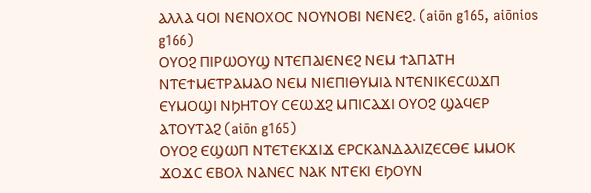ⲀⲖⲖⲀ ϤⲞⲒ ⲚⲈⲚⲞⲬⲞⲤ ⲚⲞⲨⲚⲞⲂⲒ ⲚⲈⲚⲈϨ. (aiōn g165, aiōnios g166)
ⲞⲨⲞϨ ⲠⲒⲢⲰⲞⲨϢ ⲚⲦⲈⲠⲀⲒⲈⲚⲈϨ ⲚⲈⲘ ϮⲀⲠⲀⲦⲎ ⲚⲦⲈϮⲘⲈⲦⲢⲀⲘⲀⲞ ⲚⲈⲘ ⲚⲒⲈⲠⲒⲐⲨⲘⲒⲀ ⲚⲦⲈⲚⲒⲔⲈⲤⲰϪⲠ ⲈⲨⲘⲞϢⲒ ⲚϦⲎⲦⲞⲨ ⲤⲈⲰϪϨ ⲘⲠⲒⲤⲀϪⲒ ⲞⲨⲞϨ ϢⲀϤⲈⲢ ⲀⲦⲞⲨⲦⲀϨ (aiōn g165)
ⲞⲨⲞϨ ⲈϢⲰⲠ ⲚⲦⲈⲦⲈⲔϪⲒϪ ⲈⲢⲤⲔⲀⲚⲆⲀⲖⲒⲌⲈⲤⲐⲈ ⲘⲘⲞⲔ ϪⲞϪⲤ ⲈⲂⲞⲖ ⲚⲀⲚⲈⲤ ⲚⲀⲔ ⲚⲦⲈⲔⲒ ⲈϦⲞⲨⲚ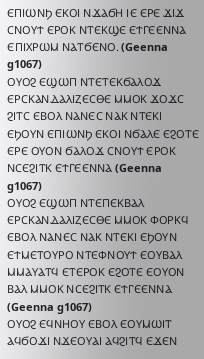ⲈⲠⲒⲰⲚϦ ⲈⲔⲞⲒ ⲚϪⲀϬⲎ ⲒⲈ ⲈⲢⲈ ϪⲒϪ ⲤⲚⲞⲨϮ ⲈⲢⲞⲔ ⲚⲦⲈⲔϢⲈ ⲈϮⲄⲈⲈⲚⲚⲀ ⲈⲠⲒⲬⲢⲰⲘ ⲚⲀⲦϬⲈⲚⲞ. (Geenna g1067)
ⲞⲨⲞϨ ⲈϢⲰⲠ ⲚⲦⲈⲦⲈⲔϬⲀⲖⲞϪ ⲈⲢⲤⲔⲀⲚⲆⲀⲖⲒⲌⲈⲤⲐⲈ ⲘⲘⲞⲔ ϪⲞϪⲤ ϨⲒⲦⲤ ⲈⲂⲞⲖ ⲚⲀⲚⲈⲤ ⲚⲀⲔ ⲚⲦⲈⲔⲒ ⲈϦⲞⲨⲚ ⲈⲠⲒⲰⲚϦ ⲈⲔⲞⲒ ⲚϬⲀⲖⲈ ⲈϨⲞⲦⲈ ⲈⲢⲈ ⲞⲨⲞⲚ ϬⲀⲖⲞϪ ⲤⲚⲞⲨϮ ⲈⲢⲞⲔ ⲚⲤⲈϨⲒⲦⲔ ⲈϮⲄⲈⲈⲚⲚⲀ (Geenna g1067)
ⲞⲨⲞϨ ⲈϢⲰⲠ ⲚⲦⲈⲠⲈⲔⲂⲀⲖ ⲈⲢⲤⲔⲀⲚⲆⲀⲖⲒⲌⲈⲤⲐⲈ ⲘⲘⲞⲔ ⲪⲞⲢⲔϤ ⲈⲂⲞⲖ ⲚⲀⲚⲈⲤ ⲚⲀⲔ ⲚⲦⲈⲔⲒ ⲈϦⲞⲨⲚ ⲈϮⲘⲈⲦⲞⲨⲢⲞ ⲚⲦⲈⲪⲚⲞⲨϮ ⲈⲞⲨⲂⲀⲖ ⲘⲘⲀⲨⲀⲦϤ ⲈⲦⲈⲢⲞⲔ ⲈϨⲞⲦⲈ ⲈⲞⲨⲞⲚ ⲂⲀⲖ ⲘⲘⲞⲔ ⲚⲤⲈϨⲒⲦⲔ ⲈϮⲄⲈⲈⲚⲚⲀ (Geenna g1067)
ⲞⲨⲞϨ ⲈϤⲚⲎⲞⲨ ⲈⲂⲞⲖ ⲈⲞⲨⲘⲰⲒⲦ ⲀϤϬⲞϪⲒ ⲚϪⲈⲞⲨⲀⲒ ⲀϤϨⲒⲦϤ ⲈϪⲈⲚ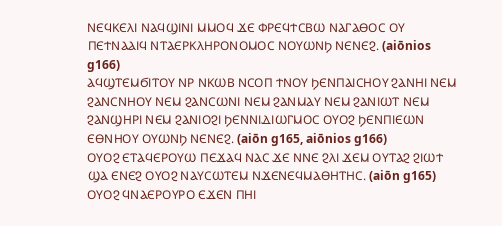ⲚⲈϤⲔⲈⲖⲒ ⲚⲀϤϢⲒⲚⲒ ⲘⲘⲞϤ ϪⲈ ⲪⲢⲈϤϮⲤⲂⲰ ⲚⲀⲄⲀⲐⲞⲤ ⲞⲨ ⲠⲈϮⲚⲀⲀⲒϤ ⲚⲦⲀⲈⲢⲔⲖⲎⲢⲞⲚⲞⲘⲞⲤ ⲚⲞⲨⲰⲚϦ ⲚⲈⲚⲈϨ. (aiōnios g166)
ⲀϤϢⲦⲈⲘϬⲒⲦⲞⲨ ⲚⲢ ⲚⲔⲰⲂ ⲚⲤⲞⲠ ϮⲚⲞⲨ ϦⲈⲚⲠⲀⲒⲤⲎⲞⲨ ϨⲀⲚⲎⲒ ⲚⲈⲘ ϨⲀⲚⲤⲚⲎⲞⲨ ⲚⲈⲘ ϨⲀⲚⲤⲰⲚⲒ ⲚⲈⲘ ϨⲀⲚⲘⲀⲨ ⲚⲈⲘ ϨⲀⲚⲒⲰⲦ ⲚⲈⲘ ϨⲀⲚϢⲎⲢⲒ ⲚⲈⲘ ϨⲀⲚⲒⲞϨⲒ ϦⲈⲚⲚⲒⲆⲒⲰⲄⲘⲞⲤ ⲞⲨⲞϨ ϦⲈⲚⲠⲒⲈⲰⲚ ⲈⲐⲚⲎⲞⲨ ⲞⲨⲰⲚϦ ⲚⲈⲚⲈϨ. (aiōn g165, aiōnios g166)
ⲞⲨⲞϨ ⲈⲦⲀϤⲈⲢⲞⲨⲰ ⲠⲈϪⲀϤ ⲚⲀⲤ ϪⲈ ⲚⲚⲈ ϨⲖⲒ ϪⲈⲘ ⲞⲨⲦⲀϨ ϨⲒⲰϮ ϢⲀ ⲈⲚⲈϨ ⲞⲨⲞϨ ⲚⲀⲨⲤⲰⲦⲈⲘ ⲚϪⲈⲚⲈϤⲘⲀⲐⲎⲦⲎⲤ. (aiōn g165)
ⲞⲨⲞϨ ϤⲚⲀⲈⲢⲞⲨⲢⲞ ⲈϪⲈⲚ ⲠⲎⲒ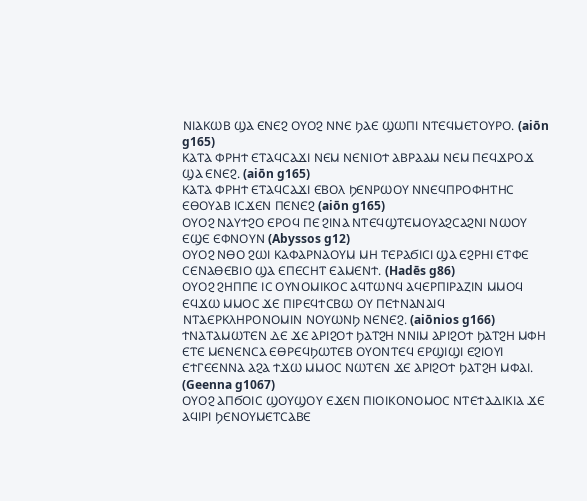ⲚⲒⲀⲔⲰⲂ ϢⲀ ⲈⲚⲈϨ ⲞⲨⲞϨ ⲚⲚⲈ ϦⲀⲈ ϢⲰⲠⲒ ⲚⲦⲈϤⲘⲈⲦⲞⲨⲢⲞ. (aiōn g165)
ⲔⲀⲦⲀ ⲪⲢⲎϮ ⲈⲦⲀϤⲤⲀϪⲒ ⲚⲈⲘ ⲚⲈⲚⲒⲞϮ ⲀⲂⲢⲀⲀⲘ ⲚⲈⲘ ⲠⲈϤϪⲢⲞϪ ϢⲀ ⲈⲚⲈϨ. (aiōn g165)
ⲔⲀⲦⲀ ⲪⲢⲎϮ ⲈⲦⲀϤⲤⲀϪⲒ ⲈⲂⲞⲖ ϦⲈⲚⲢⲰⲞⲨ ⲚⲚⲈϤⲠⲢⲞⲪⲎⲦⲎⲤ ⲈⲐⲞⲨⲀⲂ ⲒⲤϪⲈⲚ ⲠⲈⲚⲈϨ (aiōn g165)
ⲞⲨⲞϨ ⲚⲀⲨϮϨⲞ ⲈⲢⲞϤ ⲠⲈ ϨⲒⲚⲀ ⲚⲦⲈϤϢⲦⲈⲘⲞⲨⲀϨⲤⲀϨⲚⲒ ⲚⲰⲞⲨ ⲈϢⲈ ⲈⲪⲚⲞⲨⲚ (Abyssos g12)
ⲞⲨⲞϨ ⲚⲐⲞ ϨⲰⲒ ⲔⲀⲪⲀⲢⲚⲀⲞⲨⲘ ⲘⲎ ⲦⲈⲢⲀϬⲒⲤⲒ ϢⲀ ⲈϨⲢⲎⲒ ⲈⲦⲪⲈ ⲤⲈⲚⲀⲐⲈⲂⲒⲞ ϢⲀ ⲈⲠⲈⲤⲎⲦ ⲈⲀⲘⲈⲚϮ. (Hadēs g86)
ⲞⲨⲞϨ ϨⲎⲠⲠⲈ ⲒⲤ ⲞⲨⲚⲞⲘⲒⲔⲞⲤ ⲀϤⲦⲰⲚϤ ⲀϤⲈⲢⲠⲒⲢⲀⲌⲒⲚ ⲘⲘⲞϤ ⲈϤϪⲰ ⲘⲘⲞⲤ ϪⲈ ⲠⲒⲢⲈϤϮⲤⲂⲰ ⲞⲨ ⲠⲈϮⲚⲀⲚⲀⲒϤ ⲚⲦⲀⲈⲢⲔⲖⲎⲢⲞⲚⲞⲘⲒⲚ ⲚⲞⲨⲰⲚϦ ⲚⲈⲚⲈϨ. (aiōnios g166)
ϮⲚⲀⲦⲀⲘⲰⲦⲈⲚ ⲆⲈ ϪⲈ ⲀⲢⲒϨⲞϮ ϦⲀⲦϨⲎ ⲚⲚⲒⲘ ⲀⲢⲒϨⲞϮ ϦⲀⲦϨⲎ ⲘⲪⲎ ⲈⲦⲈ ⲘⲈⲚⲈⲚⲤⲀ ⲈⲐⲢⲈϤϦⲰⲦⲈⲂ ⲞⲨⲞⲚⲦⲈϤ ⲈⲢϢⲒϢⲒ ⲈϨⲒⲞⲨⲒ ⲈϮⲄⲈⲈⲚⲚⲀ ⲀϨⲀ ϮϪⲰ ⲘⲘⲞⲤ ⲚⲰⲦⲈⲚ ϪⲈ ⲀⲢⲒϨⲞϮ ϦⲀⲦϨⲎ ⲘⲪⲀⲒ. (Geenna g1067)
ⲞⲨⲞϨ ⲀⲠϬⲞⲒⲤ ϢⲞⲨϢⲞⲨ ⲈϪⲈⲚ ⲠⲒⲞⲒⲔⲞⲚⲞⲘⲞⲤ ⲚⲦⲈϮⲀⲆⲒⲔⲒⲀ ϪⲈ ⲀϤⲒⲢⲒ ϦⲈⲚⲞⲨⲘⲈⲦⲤⲀⲂⲈ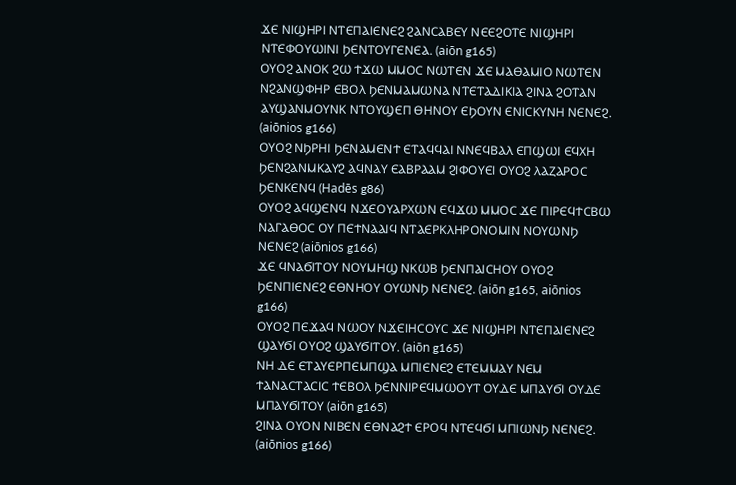ϪⲈ ⲚⲒϢⲎⲢⲒ ⲚⲦⲈⲠⲀⲒⲈⲚⲈϨ ϨⲀⲚⲤⲀⲂⲈⲨ ⲚⲈⲈϨⲞⲦⲈ ⲚⲒϢⲎⲢⲒ ⲚⲦⲈⲪⲞⲨⲰⲒⲚⲒ ϦⲈⲚⲦⲞⲨⲄⲈⲚⲈⲀ. (aiōn g165)
ⲞⲨⲞϨ ⲀⲚⲞⲔ ϨⲰ ϮϪⲰ ⲘⲘⲞⲤ ⲚⲰⲦⲈⲚ ϪⲈ ⲘⲀⲐⲀⲘⲒⲞ ⲚⲰⲦⲈⲚ ⲚϨⲀⲚϢⲪⲎⲢ ⲈⲂⲞⲖ ϦⲈⲚⲘⲀⲘⲰⲚⲀ ⲚⲦⲈⲦⲀⲆⲒⲔⲒⲀ ϨⲒⲚⲀ ϨⲞⲦⲀⲚ ⲀⲨϢⲀⲚⲘⲞⲨⲚⲔ ⲚⲦⲞⲨϢⲈⲠ ⲐⲎⲚⲞⲨ ⲈϦⲞⲨⲚ ⲈⲚⲒⲤⲔⲨⲚⲎ ⲚⲈⲚⲈϨ. (aiōnios g166)
ⲞⲨⲞϨ ⲚϦⲢⲎⲒ ϦⲈⲚⲀⲘⲈⲚϮ ⲈⲦⲀϤϤⲀⲒ ⲚⲚⲈϤⲂⲀⲖ ⲈⲠϢⲰⲒ ⲈϤⲬⲎ ϦⲈⲚϨⲀⲚⲘⲔⲀⲨϨ ⲀϤⲚⲀⲨ ⲈⲀⲂⲢⲀⲀⲘ ϨⲒⲪⲞⲨⲈⲒ ⲞⲨⲞϨ ⲖⲀⲌⲀⲢⲞⲤ ϦⲈⲚⲔⲈⲚϤ (Hadēs g86)
ⲞⲨⲞϨ ⲀϤϢⲈⲚϤ ⲚϪⲈⲞⲨⲀⲢⲬⲰⲚ ⲈϤϪⲰ ⲘⲘⲞⲤ ϪⲈ ⲠⲒⲢⲈϤϮⲤⲂⲰ ⲚⲀⲄⲀⲐⲞⲤ ⲞⲨ ⲠⲈϮⲚⲀⲀⲒϤ ⲚⲦⲀⲈⲢⲔⲖⲎⲢⲞⲚⲞⲘⲒⲚ ⲚⲞⲨⲰⲚϦ ⲚⲈⲚⲈϨ (aiōnios g166)
ϪⲈ ϤⲚⲀϬⲒⲦⲞⲨ ⲚⲞⲨⲘⲎϢ ⲚⲔⲰⲂ ϦⲈⲚⲠⲀⲒⲤⲎⲞⲨ ⲞⲨⲞϨ ϦⲈⲚⲠⲒⲈⲚⲈϨ ⲈⲐⲚⲎⲞⲨ ⲞⲨⲰⲚϦ ⲚⲈⲚⲈϨ. (aiōn g165, aiōnios g166)
ⲞⲨⲞϨ ⲠⲈϪⲀϤ ⲚⲰⲞⲨ ⲚϪⲈⲒⲎⲤⲞⲨⲤ ϪⲈ ⲚⲒϢⲎⲢⲒ ⲚⲦⲈⲠⲀⲒⲈⲚⲈϨ ϢⲀⲨϬⲒ ⲞⲨⲞϨ ϢⲀⲨϬⲒⲦⲞⲨ. (aiōn g165)
ⲚⲎ ⲆⲈ ⲈⲦⲀⲨⲈⲢⲠⲈⲘⲠϢⲀ ⲘⲠⲒⲈⲚⲈϨ ⲈⲦⲈⲘⲘⲀⲨ ⲚⲈⲘ ϮⲀⲚⲀⲤⲦⲀⲤⲒⲤ ϮⲈⲂⲞⲖ ϦⲈⲚⲚⲒⲢⲈϤⲘⲰⲞⲨⲦ ⲞⲨⲆⲈ ⲘⲠⲀⲨϬⲒ ⲞⲨⲆⲈ ⲘⲠⲀⲨϬⲒⲦⲞⲨ (aiōn g165)
ϨⲒⲚⲀ ⲞⲨⲞⲚ ⲚⲒⲂⲈⲚ ⲈⲐⲚⲀϨϮ ⲈⲢⲞϤ ⲚⲦⲈϤϬⲒ ⲘⲠⲒⲰⲚϦ ⲚⲈⲚⲈϨ. (aiōnios g166)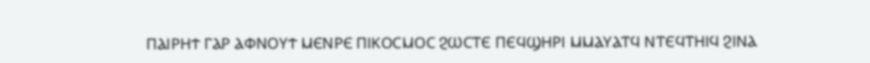ⲠⲀⲒⲢⲎϮ ⲄⲀⲢ ⲀⲪⲚⲞⲨϮ ⲘⲈⲚⲢⲈ ⲠⲒⲔⲞⲤⲘⲞⲤ ϨⲰⲤⲦⲈ ⲠⲈϤϢⲎⲢⲒ ⲘⲘⲀⲨⲀⲦϤ ⲚⲦⲈϤⲦⲎⲒϤ ϨⲒⲚⲀ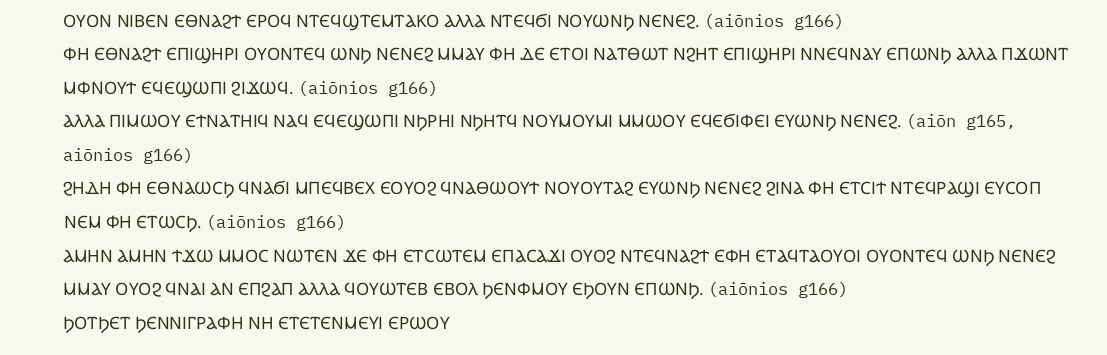ⲞⲨⲞⲚ ⲚⲒⲂⲈⲚ ⲈⲐⲚⲀϨϮ ⲈⲢⲞϤ ⲚⲦⲈϤϢⲦⲈⲘⲦⲀⲔⲞ ⲀⲖⲖⲀ ⲚⲦⲈϤϬⲒ ⲚⲞⲨⲰⲚϦ ⲚⲈⲚⲈϨ. (aiōnios g166)
ⲪⲎ ⲈⲐⲚⲀϨϮ ⲈⲠⲒϢⲎⲢⲒ ⲞⲨⲞⲚⲦⲈϤ ⲰⲚϦ ⲚⲈⲚⲈϨ ⲘⲘⲀⲨ ⲪⲎ ⲆⲈ ⲈⲦⲞⲒ ⲚⲀⲦⲐⲰⲦ ⲚϨⲎⲦ ⲈⲠⲒϢⲎⲢⲒ ⲚⲚⲈϤⲚⲀⲨ ⲈⲠⲰⲚϦ ⲀⲖⲖⲀ ⲠϪⲰⲚⲦ ⲘⲪⲚⲞⲨϮ ⲈϤⲈϢⲰⲠⲒ ϨⲒϪⲰϤ. (aiōnios g166)
ⲀⲖⲖⲀ ⲠⲒⲘⲰⲞⲨ ⲈϮⲚⲀⲦⲎⲒϤ ⲚⲀϤ ⲈϤⲈϢⲰⲠⲒ ⲚϦⲢⲎⲒ ⲚϦⲎⲦϤ ⲚⲞⲨⲘⲞⲨⲘⲒ ⲘⲘⲰⲞⲨ ⲈϤⲈϬⲒⲪⲈⲒ ⲈⲨⲰⲚϦ ⲚⲈⲚⲈϨ. (aiōn g165, aiōnios g166)
ϨⲎⲆⲎ ⲪⲎ ⲈⲐⲚⲀⲰⲤϦ ϤⲚⲀϬⲒ ⲘⲠⲈϤⲂⲈⲬ ⲈⲞⲨⲞϨ ϤⲚⲀⲐⲰⲞⲨϮ ⲚⲞⲨⲞⲨⲦⲀϨ ⲈⲨⲰⲚϦ ⲚⲈⲚⲈϨ ϨⲒⲚⲀ ⲪⲎ ⲈⲦⲤⲒϮ ⲚⲦⲈϤⲢⲀϢⲒ ⲈⲨⲤⲞⲠ ⲚⲈⲘ ⲪⲎ ⲈⲦⲰⲤϦ. (aiōnios g166)
ⲀⲘⲎⲚ ⲀⲘⲎⲚ ϮϪⲰ ⲘⲘⲞⲤ ⲚⲰⲦⲈⲚ ϪⲈ ⲪⲎ ⲈⲦⲤⲰⲦⲈⲘ ⲈⲠⲀⲤⲀϪⲒ ⲞⲨⲞϨ ⲚⲦⲈϤⲚⲀϨϮ ⲈⲪⲎ ⲈⲦⲀϤⲦⲀⲞⲨⲞⲒ ⲞⲨⲞⲚⲦⲈϤ ⲰⲚϦ ⲚⲈⲚⲈϨ ⲘⲘⲀⲨ ⲞⲨⲞϨ ϤⲚⲀⲒ ⲀⲚ ⲈⲠϨⲀⲠ ⲀⲖⲖⲀ ϤⲞⲨⲰⲦⲈⲂ ⲈⲂⲞⲖ ϦⲈⲚⲪⲘⲞⲨ ⲈϦⲞⲨⲚ ⲈⲠⲰⲚϦ. (aiōnios g166)
ϦⲞⲦϦⲈⲦ ϦⲈⲚⲚⲒⲄⲢⲀⲪⲎ ⲚⲎ ⲈⲦⲈⲦⲈⲚⲘⲈⲨⲒ ⲈⲢⲰⲞⲨ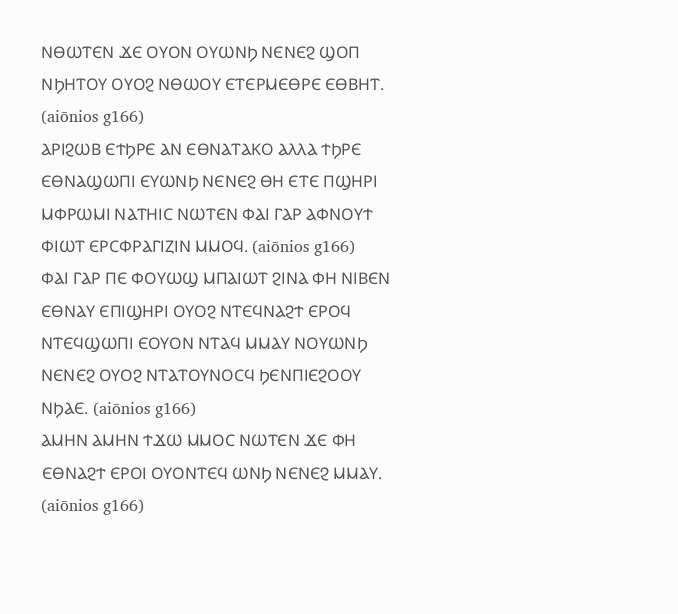ⲚⲐⲰⲦⲈⲚ ϪⲈ ⲞⲨⲞⲚ ⲞⲨⲰⲚϦ ⲚⲈⲚⲈϨ ϢⲞⲠ ⲚϦⲎⲦⲞⲨ ⲞⲨⲞϨ ⲚⲐⲰⲞⲨ ⲈⲦⲈⲢⲘⲈⲐⲢⲈ ⲈⲐⲂⲎⲦ. (aiōnios g166)
ⲀⲢⲒϨⲰⲂ ⲈϮϦⲢⲈ ⲀⲚ ⲈⲐⲚⲀⲦⲀⲔⲞ ⲀⲖⲖⲀ ϮϦⲢⲈ ⲈⲐⲚⲀϢⲰⲠⲒ ⲈⲨⲰⲚϦ ⲚⲈⲚⲈϨ ⲐⲎ ⲈⲦⲈ ⲠϢⲎⲢⲒ ⲘⲪⲢⲰⲘⲒ ⲚⲀⲦⲎⲒⲤ ⲚⲰⲦⲈⲚ ⲪⲀⲒ ⲄⲀⲢ ⲀⲪⲚⲞⲨϮ ⲪⲒⲰⲦ ⲈⲢⲤⲪⲢⲀⲄⲒⲌⲒⲚ ⲘⲘⲞϤ. (aiōnios g166)
ⲪⲀⲒ ⲄⲀⲢ ⲠⲈ ⲪⲞⲨⲰϢ ⲘⲠⲀⲒⲰⲦ ϨⲒⲚⲀ ⲪⲎ ⲚⲒⲂⲈⲚ ⲈⲐⲚⲀⲨ ⲈⲠⲒϢⲎⲢⲒ ⲞⲨⲞϨ ⲚⲦⲈϤⲚⲀϨϮ ⲈⲢⲞϤ ⲚⲦⲈϤϢⲰⲠⲒ ⲈⲞⲨⲞⲚ ⲚⲦⲀϤ ⲘⲘⲀⲨ ⲚⲞⲨⲰⲚϦ ⲚⲈⲚⲈϨ ⲞⲨⲞϨ ⲚⲦⲀⲦⲞⲨⲚⲞⲤϤ ϦⲈⲚⲠⲒⲈϨⲞⲞⲨ ⲚϦⲀⲈ. (aiōnios g166)
ⲀⲘⲎⲚ ⲀⲘⲎⲚ ϮϪⲰ ⲘⲘⲞⲤ ⲚⲰⲦⲈⲚ ϪⲈ ⲪⲎ ⲈⲐⲚⲀϨϮ ⲈⲢⲞⲒ ⲞⲨⲞⲚⲦⲈϤ ⲰⲚϦ ⲚⲈⲚⲈϨ ⲘⲘⲀⲨ. (aiōnios g166)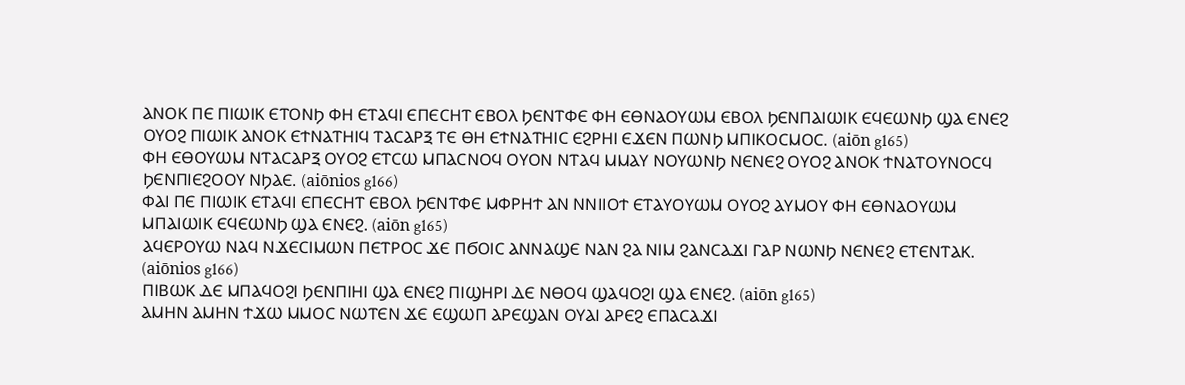ⲀⲚⲞⲔ ⲠⲈ ⲠⲒⲰⲒⲔ ⲈⲦⲞⲚϦ ⲪⲎ ⲈⲦⲀϤⲒ ⲈⲠⲈⲤⲎⲦ ⲈⲂⲞⲖ ϦⲈⲚⲦⲪⲈ ⲪⲎ ⲈⲐⲚⲀⲞⲨⲰⲘ ⲈⲂⲞⲖ ϦⲈⲚⲠⲀⲒⲰⲒⲔ ⲈϤⲈⲰⲚϦ ϢⲀ ⲈⲚⲈϨ ⲞⲨⲞϨ ⲠⲒⲰⲒⲔ ⲀⲚⲞⲔ ⲈϮⲚⲀⲦⲎⲒϤ ⲦⲀⲤⲀⲢⲜ ⲦⲈ ⲐⲎ ⲈϮⲚⲀⲦⲎⲒⲤ ⲈϨⲢⲎⲒ ⲈϪⲈⲚ ⲠⲰⲚϦ ⲘⲠⲒⲔⲞⲤⲘⲞⲤ. (aiōn g165)
ⲪⲎ ⲈⲐⲞⲨⲰⲘ ⲚⲦⲀⲤⲀⲢⲜ ⲞⲨⲞϨ ⲈⲦⲤⲰ ⲘⲠⲀⲤⲚⲞϤ ⲞⲨⲞⲚ ⲚⲦⲀϤ ⲘⲘⲀⲨ ⲚⲞⲨⲰⲚϦ ⲚⲈⲚⲈϨ ⲞⲨⲞϨ ⲀⲚⲞⲔ ϮⲚⲀⲦⲞⲨⲚⲞⲤϤ ϦⲈⲚⲠⲒⲈϨⲞⲞⲨ ⲚϦⲀⲈ. (aiōnios g166)
ⲪⲀⲒ ⲠⲈ ⲠⲒⲰⲒⲔ ⲈⲦⲀϤⲒ ⲈⲠⲈⲤⲎⲦ ⲈⲂⲞⲖ ϦⲈⲚⲦⲪⲈ ⲘⲪⲢⲎϮ ⲀⲚ ⲚⲚⲒⲒⲞϮ ⲈⲦⲀⲨⲞⲨⲰⲘ ⲞⲨⲞϨ ⲀⲨⲘⲞⲨ ⲪⲎ ⲈⲐⲚⲀⲞⲨⲰⲘ ⲘⲠⲀⲒⲰⲒⲔ ⲈϤⲈⲰⲚϦ ϢⲀ ⲈⲚⲈϨ. (aiōn g165)
ⲀϤⲈⲢⲞⲨⲰ ⲚⲀϤ ⲚϪⲈⲤⲒⲘⲰⲚ ⲠⲈⲦⲢⲞⲤ ϪⲈ ⲠϬⲞⲒⲤ ⲀⲚⲚⲀϢⲈ ⲚⲀⲚ ϨⲀ ⲚⲒⲘ ϨⲀⲚⲤⲀϪⲒ ⲄⲀⲢ ⲚⲰⲚϦ ⲚⲈⲚⲈϨ ⲈⲦⲈⲚⲦⲀⲔ. (aiōnios g166)
ⲠⲒⲂⲰⲔ ⲆⲈ ⲘⲠⲀϤⲞϨⲒ ϦⲈⲚⲠⲒⲎⲒ ϢⲀ ⲈⲚⲈϨ ⲠⲒϢⲎⲢⲒ ⲆⲈ ⲚⲐⲞϤ ϢⲀϤⲞϨⲒ ϢⲀ ⲈⲚⲈϨ. (aiōn g165)
ⲀⲘⲎⲚ ⲀⲘⲎⲚ ϮϪⲰ ⲘⲘⲞⲤ ⲚⲰⲦⲈⲚ ϪⲈ ⲈϢⲰⲠ ⲀⲢⲈϢⲀⲚ ⲞⲨⲀⲒ ⲀⲢⲈϨ ⲈⲠⲀⲤⲀϪⲒ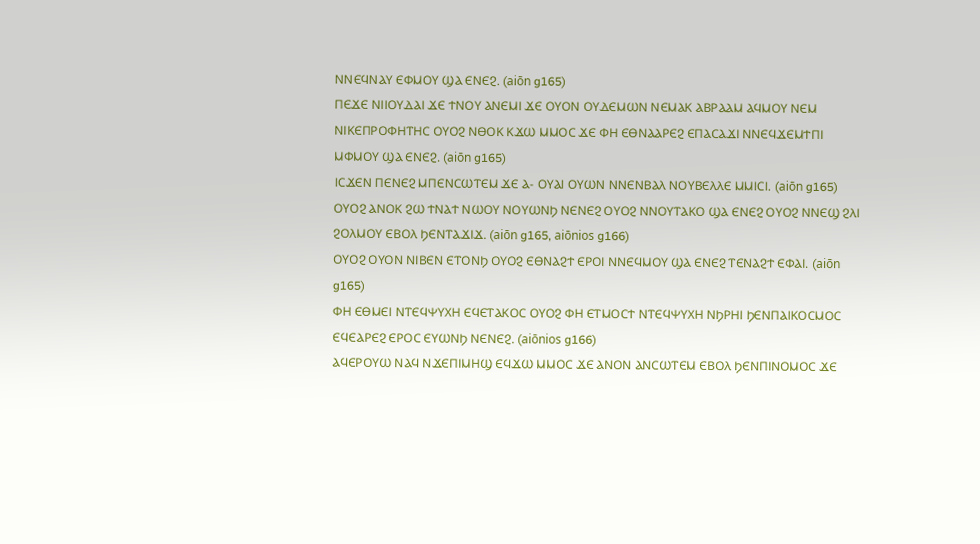ⲚⲚⲈϤⲚⲀⲨ ⲈⲪⲘⲞⲨ ϢⲀ ⲈⲚⲈϨ. (aiōn g165)
ⲠⲈϪⲈ ⲚⲒⲒⲞⲨⲆⲀⲒ ϪⲈ ϮⲚⲞⲨ ⲀⲚⲈⲘⲒ ϪⲈ ⲞⲨⲞⲚ ⲞⲨⲆⲈⲘⲰⲚ ⲚⲈⲘⲀⲔ ⲀⲂⲢⲀⲀⲘ ⲀϤⲘⲞⲨ ⲚⲈⲘ ⲚⲒⲔⲈⲠⲢⲞⲪⲎⲦⲎⲤ ⲞⲨⲞϨ ⲚⲐⲞⲔ ⲔϪⲰ ⲘⲘⲞⲤ ϪⲈ ⲪⲎ ⲈⲐⲚⲀⲀⲢⲈϨ ⲈⲠⲀⲤⲀϪⲒ ⲚⲚⲈϤϪⲈⲘϮⲠⲒ ⲘⲪⲘⲞⲨ ϢⲀ ⲈⲚⲈϨ. (aiōn g165)
ⲒⲤϪⲈⲚ ⲠⲈⲚⲈϨ ⲘⲠⲈⲚⲤⲰⲦⲈⲘ ϪⲈ Ⲁ- ⲞⲨⲀⲒ ⲞⲨⲰⲚ ⲚⲚⲈⲚⲂⲀⲖ ⲚⲞⲨⲂⲈⲖⲖⲈ ⲘⲘⲒⲤⲒ. (aiōn g165)
ⲞⲨⲞϨ ⲀⲚⲞⲔ ϨⲰ ϮⲚⲀϮ ⲚⲰⲞⲨ ⲚⲞⲨⲰⲚϦ ⲚⲈⲚⲈϨ ⲞⲨⲞϨ ⲚⲚⲞⲨⲦⲀⲔⲞ ϢⲀ ⲈⲚⲈϨ ⲞⲨⲞϨ ⲚⲚⲈϢ ϨⲖⲒ ϨⲞⲖⲘⲞⲨ ⲈⲂⲞⲖ ϦⲈⲚⲦⲀϪⲒϪ. (aiōn g165, aiōnios g166)
ⲞⲨⲞϨ ⲞⲨⲞⲚ ⲚⲒⲂⲈⲚ ⲈⲦⲞⲚϦ ⲞⲨⲞϨ ⲈⲐⲚⲀϨϮ ⲈⲢⲞⲒ ⲚⲚⲈϤⲘⲞⲨ ϢⲀ ⲈⲚⲈϨ ⲦⲈⲚⲀϨϮ ⲈⲪⲀⲒ. (aiōn g165)
ⲪⲎ ⲈⲐⲘⲈⲒ ⲚⲦⲈϤⲮⲨⲬⲎ ⲈϤⲈⲦⲀⲔⲞⲤ ⲞⲨⲞϨ ⲪⲎ ⲈⲦⲘⲞⲤϮ ⲚⲦⲈϤⲮⲨⲬⲎ ⲚϦⲢⲎⲒ ϦⲈⲚⲠⲀⲒⲔⲞⲤⲘⲞⲤ ⲈϤⲈⲀⲢⲈϨ ⲈⲢⲞⲤ ⲈⲨⲰⲚϦ ⲚⲈⲚⲈϨ. (aiōnios g166)
ⲀϤⲈⲢⲞⲨⲰ ⲚⲀϤ ⲚϪⲈⲠⲒⲘⲎϢ ⲈϤϪⲰ ⲘⲘⲞⲤ ϪⲈ ⲀⲚⲞⲚ ⲀⲚⲤⲰⲦⲈⲘ ⲈⲂⲞⲖ ϦⲈⲚⲠⲒⲚⲞⲘⲞⲤ ϪⲈ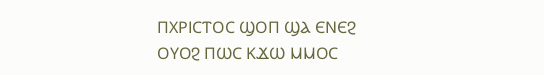ⲠⲬⲢⲒⲤⲦⲞⲤ ϢⲞⲠ ϢⲀ ⲈⲚⲈϨ ⲞⲨⲞϨ ⲠⲰⲤ ⲔϪⲰ ⲘⲘⲞⲤ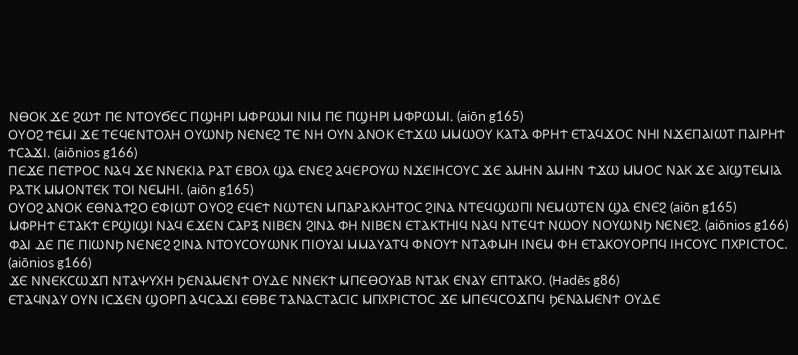ⲚⲐⲞⲔ ϪⲈ ϨⲰϮ ⲠⲈ ⲚⲦⲞⲨϬⲈⲤ ⲠϢⲎⲢⲒ ⲘⲪⲢⲰⲘⲒ ⲚⲒⲘ ⲠⲈ ⲠϢⲎⲢⲒ ⲘⲪⲢⲰⲘⲒ. (aiōn g165)
ⲞⲨⲞϨ ϮⲈⲘⲒ ϪⲈ ⲦⲈϤⲈⲚⲦⲞⲖⲎ ⲞⲨⲰⲚϦ ⲚⲈⲚⲈϨ ⲦⲈ ⲚⲎ ⲞⲨⲚ ⲀⲚⲞⲔ ⲈϮϪⲰ ⲘⲘⲰⲞⲨ ⲔⲀⲦⲀ ⲪⲢⲎϮ ⲈⲦⲀϤϪⲞⲤ ⲚⲎⲒ ⲚϪⲈⲠⲀⲒⲰⲦ ⲠⲀⲒⲢⲎϮ ϮⲤⲀϪⲒ. (aiōnios g166)
ⲠⲈϪⲈ ⲠⲈⲦⲢⲞⲤ ⲚⲀϤ ϪⲈ ⲚⲚⲈⲔⲒⲀ ⲢⲀⲦ ⲈⲂⲞⲖ ϢⲀ ⲈⲚⲈϨ ⲀϤⲈⲢⲞⲨⲰ ⲚϪⲈⲒⲎⲤⲞⲨⲤ ϪⲈ ⲀⲘⲎⲚ ⲀⲘⲎⲚ ϮϪⲰ ⲘⲘⲞⲤ ⲚⲀⲔ ϪⲈ ⲀⲒϢⲦⲈⲘⲒⲀ ⲢⲀⲦⲔ ⲘⲘⲞⲚⲦⲈⲔ ⲦⲞⲒ ⲚⲈⲘⲎⲒ. (aiōn g165)
ⲞⲨⲞϨ ⲀⲚⲞⲔ ⲈⲐⲚⲀϮϨⲞ ⲈⲪⲒⲰⲦ ⲞⲨⲞϨ ⲈϤⲈϮ ⲚⲰⲦⲈⲚ ⲘⲠⲀⲢⲀⲔⲖⲎⲦⲞⲤ ϨⲒⲚⲀ ⲚⲦⲈϤϢⲰⲠⲒ ⲚⲈⲘⲰⲦⲈⲚ ϢⲀ ⲈⲚⲈϨ (aiōn g165)
ⲘⲪⲢⲎϮ ⲈⲦⲀⲔϮ ⲈⲢϢⲒϢⲒ ⲚⲀϤ ⲈϪⲈⲚ ⲤⲀⲢⲜ ⲚⲒⲂⲈⲚ ϨⲒⲚⲀ ⲪⲎ ⲚⲒⲂⲈⲚ ⲈⲦⲀⲔⲦⲎⲒϤ ⲚⲀϤ ⲚⲦⲈϤϮ ⲚⲰⲞⲨ ⲚⲞⲨⲰⲚϦ ⲚⲈⲚⲈϨ. (aiōnios g166)
ⲪⲀⲒ ⲆⲈ ⲠⲈ ⲠⲒⲰⲚϦ ⲚⲈⲚⲈϨ ϨⲒⲚⲀ ⲚⲦⲞⲨⲤⲞⲨⲰⲚⲔ ⲠⲒⲞⲨⲀⲒ ⲘⲘⲀⲨⲀⲦϤ ⲪⲚⲞⲨϮ ⲚⲦⲀⲪⲘⲎ ⲒⲚⲈⲘ ⲪⲎ ⲈⲦⲀⲔⲞⲨⲞⲢⲠϤ ⲒⲎⲤⲞⲨⲤ ⲠⲬⲢⲒⲤⲦⲞⲤ. (aiōnios g166)
ϪⲈ ⲚⲚⲈⲔⲤⲰϪⲠ ⲚⲦⲀⲮⲨⲬⲎ ϦⲈⲚⲀⲘⲈⲚϮ ⲞⲨⲆⲈ ⲚⲚⲈⲔϮ ⲘⲠⲈⲐⲞⲨⲀⲂ ⲚⲦⲀⲔ ⲈⲚⲀⲨ ⲈⲠⲦⲀⲔⲞ. (Hadēs g86)
ⲈⲦⲀϤⲚⲀⲨ ⲞⲨⲚ ⲒⲤϪⲈⲚ ϢⲞⲢⲠ ⲀϤⲤⲀϪⲒ ⲈⲐⲂⲈ ⲦⲀⲚⲀⲤⲦⲀⲤⲒⲤ ⲘⲠⲬⲢⲒⲤⲦⲞⲤ ϪⲈ ⲘⲠⲈϤⲤⲞϪⲠϤ ϦⲈⲚⲀⲘⲈⲚϮ ⲞⲨⲆⲈ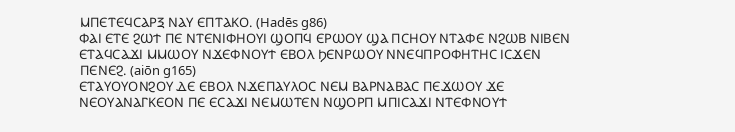ⲘⲠⲈⲦⲈϤⲤⲀⲢⲜ ⲚⲀⲨ ⲈⲠⲦⲀⲔⲞ. (Hadēs g86)
ⲪⲀⲒ ⲈⲦⲈ ϨⲰϮ ⲠⲈ ⲚⲦⲈⲚⲒⲪⲎⲞⲨⲒ ϢⲞⲠϤ ⲈⲢⲰⲞⲨ ϢⲀ ⲠⲤⲎⲞⲨ ⲚⲦⲀⲪⲈ ⲚϨⲰⲂ ⲚⲒⲂⲈⲚ ⲈⲦⲀϤⲤⲀϪⲒ ⲘⲘⲰⲞⲨ ⲚϪⲈⲪⲚⲞⲨϮ ⲈⲂⲞⲖ ϦⲈⲚⲢⲰⲞⲨ ⲚⲚⲈϤⲠⲢⲞⲪⲎⲦⲎⲤ ⲒⲤϪⲈⲚ ⲠⲈⲚⲈϨ. (aiōn g165)
ⲈⲦⲀⲨⲞⲨⲞⲚϨⲞⲨ ⲆⲈ ⲈⲂⲞⲖ ⲚϪⲈⲠⲀⲨⲖⲞⲤ ⲚⲈⲘ ⲂⲀⲢⲚⲀⲂⲀⲤ ⲠⲈϪⲰⲞⲨ ϪⲈ ⲚⲈⲞⲨⲀⲚⲀⲄⲔⲈⲞⲚ ⲠⲈ ⲈⲤⲀϪⲒ ⲚⲈⲘⲰⲦⲈⲚ ⲚϢⲞⲢⲠ ⲘⲠⲒⲤⲀϪⲒ ⲚⲦⲈⲪⲚⲞⲨϮ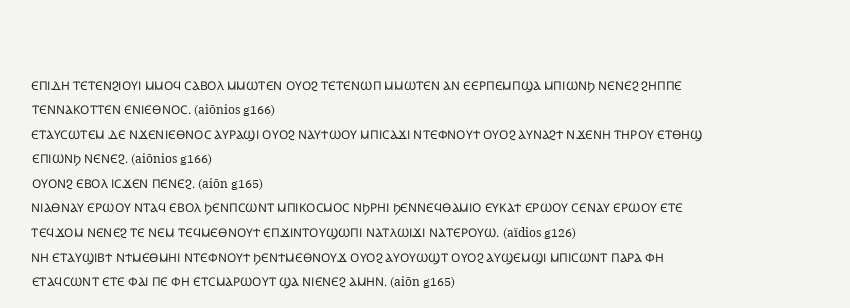ⲈⲠⲒⲆⲎ ⲦⲈⲦⲈⲚϨⲒⲞⲨⲒ ⲘⲘⲞϤ ⲤⲀⲂⲞⲖ ⲘⲘⲰⲦⲈⲚ ⲞⲨⲞϨ ⲦⲈⲦⲈⲚⲰⲠ ⲘⲘⲰⲦⲈⲚ ⲀⲚ ⲈⲈⲢⲠⲈⲘⲠϢⲀ ⲘⲠⲒⲰⲚϦ ⲚⲈⲚⲈϨ ϨⲎⲠⲠⲈ ⲦⲈⲚⲚⲀⲔⲞⲦⲦⲈⲚ ⲈⲚⲒⲈⲐⲚⲞⲤ. (aiōnios g166)
ⲈⲦⲀⲨⲤⲰⲦⲈⲘ ⲆⲈ ⲚϪⲈⲚⲒⲈⲐⲚⲞⲤ ⲀⲨⲢⲀϢⲒ ⲞⲨⲞϨ ⲚⲀⲨϮⲰⲞⲨ ⲘⲠⲒⲤⲀϪⲒ ⲚⲦⲈⲪⲚⲞⲨϮ ⲞⲨⲞϨ ⲀⲨⲚⲀϨϮ ⲚϪⲈⲚⲎ ⲦⲎⲢⲞⲨ ⲈⲦⲐⲎϢ ⲈⲠⲒⲰⲚϦ ⲚⲈⲚⲈϨ. (aiōnios g166)
ⲞⲨⲞⲚϨ ⲈⲂⲞⲖ ⲒⲤϪⲈⲚ ⲠⲈⲚⲈϨ. (aiōn g165)
ⲚⲒⲀⲐⲚⲀⲨ ⲈⲢⲰⲞⲨ ⲚⲦⲀϤ ⲈⲂⲞⲖ ϦⲈⲚⲠⲤⲰⲚⲦ ⲘⲠⲒⲔⲞⲤⲘⲞⲤ ⲚϦⲢⲎⲒ ϦⲈⲚⲚⲈϤⲐⲀⲘⲒⲞ ⲈⲨⲔⲀϮ ⲈⲢⲰⲞⲨ ⲤⲈⲚⲀⲨ ⲈⲢⲰⲞⲨ ⲈⲦⲈ ⲦⲈϤϪⲞⲘ ⲚⲈⲚⲈϨ ⲦⲈ ⲚⲈⲘ ⲦⲈϤⲘⲈⲐⲚⲞⲨϮ ⲈⲠϪⲒⲚⲦⲞⲨϢⲰⲠⲒ ⲚⲀⲦⲖⲰⲒϪⲒ ⲚⲀⲦⲈⲢⲞⲨⲰ. (aïdios g126)
ⲚⲎ ⲈⲦⲀⲨϢⲒⲂϮ ⲚϮⲘⲈⲐⲘⲎⲒ ⲚⲦⲈⲪⲚⲞⲨϮ ϦⲈⲚϮⲘⲈⲐⲚⲞⲨϪ ⲞⲨⲞϨ ⲀⲨⲞⲨⲰϢⲦ ⲞⲨⲞϨ ⲀⲨϢⲈⲘϢⲒ ⲘⲠⲒⲤⲰⲚⲦ ⲠⲀⲢⲀ ⲪⲎ ⲈⲦⲀϤⲤⲰⲚⲦ ⲈⲦⲈ ⲪⲀⲒ ⲠⲈ ⲪⲎ ⲈⲦⲤⲘⲀⲢⲰⲞⲨⲦ ϢⲀ ⲚⲒⲈⲚⲈϨ ⲀⲘⲎⲚ. (aiōn g165)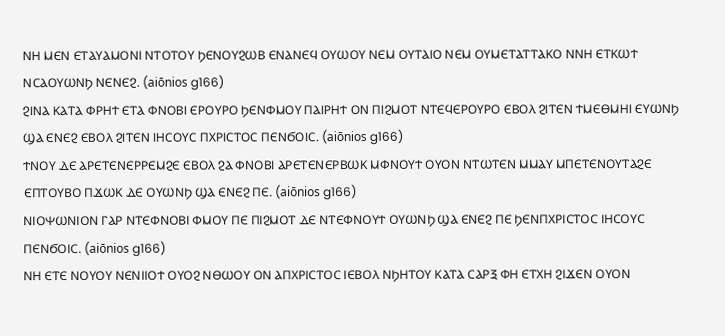ⲚⲎ ⲘⲈⲚ ⲈⲦⲀⲨⲀⲘⲞⲚⲒ ⲚⲦⲞⲦⲞⲨ ϦⲈⲚⲞⲨϨⲰⲂ ⲈⲚⲀⲚⲈϤ ⲞⲨⲰⲞⲨ ⲚⲈⲘ ⲞⲨⲦⲀⲒⲞ ⲚⲈⲘ ⲞⲨⲘⲈⲦⲀⲦⲦⲀⲔⲞ ⲚⲚⲎ ⲈⲦⲔⲰϮ ⲚⲤⲀⲞⲨⲰⲚϦ ⲚⲈⲚⲈϨ. (aiōnios g166)
ϨⲒⲚⲀ ⲔⲀⲦⲀ ⲪⲢⲎϮ ⲈⲦⲀ ⲪⲚⲞⲂⲒ ⲈⲢⲞⲨⲢⲞ ϦⲈⲚⲪⲘⲞⲨ ⲠⲀⲒⲢⲎϮ ⲞⲚ ⲠⲒϨⲘⲞⲦ ⲚⲦⲈϤⲈⲢⲞⲨⲢⲞ ⲈⲂⲞⲖ ϨⲒⲦⲈⲚ ϮⲘⲈⲐⲘⲎⲒ ⲈⲨⲰⲚϦ ϢⲀ ⲈⲚⲈϨ ⲈⲂⲞⲖ ϨⲒⲦⲈⲚ ⲒⲎⲤⲞⲨⲤ ⲠⲬⲢⲒⲤⲦⲞⲤ ⲠⲈⲚϬⲞⲒⲤ. (aiōnios g166)
ϮⲚⲞⲨ ⲆⲈ ⲀⲢⲈⲦⲈⲚⲈⲢⲢⲈⲘϨⲈ ⲈⲂⲞⲖ ϨⲀ ⲪⲚⲞⲂⲒ ⲀⲢⲈⲦⲈⲚⲈⲢⲂⲰⲔ ⲘⲪⲚⲞⲨϮ ⲞⲨⲞⲚ ⲚⲦⲰⲦⲈⲚ ⲘⲘⲀⲨ ⲘⲠⲈⲦⲈⲚⲞⲨⲦⲀϨⲈ ⲈⲠⲦⲞⲨⲂⲞ ⲠϪⲰⲔ ⲆⲈ ⲞⲨⲰⲚϦ ϢⲀ ⲈⲚⲈϨ ⲠⲈ. (aiōnios g166)
ⲚⲒⲞⲮⲰⲚⲒⲞⲚ ⲄⲀⲢ ⲚⲦⲈⲪⲚⲞⲂⲒ ⲪⲘⲞⲨ ⲠⲈ ⲠⲒϨⲘⲞⲦ ⲆⲈ ⲚⲦⲈⲪⲚⲞⲨϮ ⲞⲨⲰⲚϦ ϢⲀ ⲈⲚⲈϨ ⲠⲈ ϦⲈⲚⲠⲬⲢⲒⲤⲦⲞⲤ ⲒⲎⲤⲞⲨⲤ ⲠⲈⲚϬⲞⲒⲤ. (aiōnios g166)
ⲚⲎ ⲈⲦⲈ ⲚⲞⲨⲞⲨ ⲚⲈⲚⲒⲒⲞϮ ⲞⲨⲞϨ ⲚⲐⲰⲞⲨ ⲞⲚ ⲀⲠⲬⲢⲒⲤⲦⲞⲤ ⲒⲈⲂⲞⲖ ⲚϦⲎⲦⲞⲨ ⲔⲀⲦⲀ ⲤⲀⲢⲜ ⲪⲎ ⲈⲦⲬⲎ ϨⲒϪⲈⲚ ⲞⲨⲞⲚ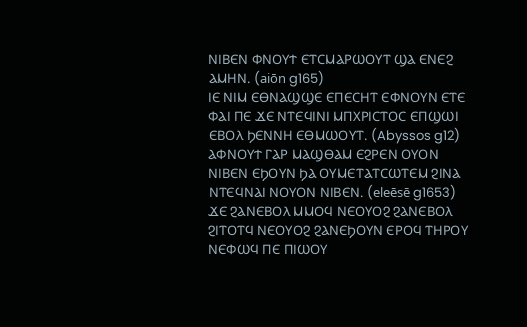ⲚⲒⲂⲈⲚ ⲪⲚⲞⲨϮ ⲈⲦⲤⲘⲀⲢⲰⲞⲨⲦ ϢⲀ ⲈⲚⲈϨ ⲀⲘⲎⲚ. (aiōn g165)
ⲒⲈ ⲚⲒⲘ ⲈⲐⲚⲀϢϢⲈ ⲈⲠⲈⲤⲎⲦ ⲈⲪⲚⲞⲨⲚ ⲈⲦⲈ ⲪⲀⲒ ⲠⲈ ϪⲈ ⲚⲦⲈϤⲒⲚⲒ ⲘⲠⲬⲢⲒⲤⲦⲞⲤ ⲈⲠϢⲰⲒ ⲈⲂⲞⲖ ϦⲈⲚⲚⲎ ⲈⲐⲘⲰⲞⲨⲦ. (Abyssos g12)
ⲀⲪⲚⲞⲨϮ ⲄⲀⲢ ⲘⲀϢⲐⲀⲘ ⲈϨⲢⲈⲚ ⲞⲨⲞⲚ ⲚⲒⲂⲈⲚ ⲈϦⲞⲨⲚ ϦⲀ ⲞⲨⲘⲈⲦⲀⲦⲤⲰⲦⲈⲘ ϨⲒⲚⲀ ⲚⲦⲈϤⲚⲀⲒ ⲚⲞⲨⲞⲚ ⲚⲒⲂⲈⲚ. (eleēsē g1653)
ϪⲈ ϨⲀⲚⲈⲂⲞⲖ ⲘⲘⲞϤ ⲚⲈⲞⲨⲞϨ ϨⲀⲚⲈⲂⲞⲖ ϨⲒⲦⲞⲦϤ ⲚⲈⲞⲨⲞϨ ϨⲀⲚⲈϦⲞⲨⲚ ⲈⲢⲞϤ ⲦⲎⲢⲞⲨ ⲚⲈⲪⲰϤ ⲠⲈ ⲠⲒⲰⲞⲨ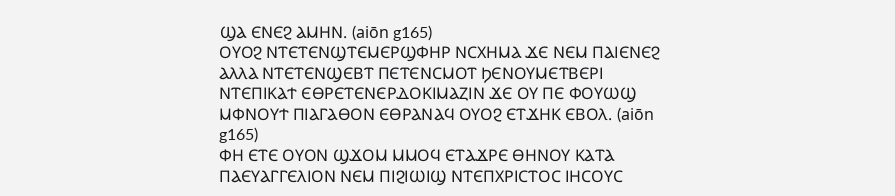ϢⲀ ⲈⲚⲈϨ ⲀⲘⲎⲚ. (aiōn g165)
ⲞⲨⲞϨ ⲚⲦⲈⲦⲈⲚϢⲦⲈⲘⲈⲢϢⲪⲎⲢ ⲚⲤⲬⲎⲘⲀ ϪⲈ ⲚⲈⲘ ⲠⲀⲒⲈⲚⲈϨ ⲀⲖⲖⲀ ⲚⲦⲈⲦⲈⲚϢⲈⲂⲦ ⲠⲈⲦⲈⲚⲤⲘⲞⲦ ϦⲈⲚⲞⲨⲘⲈⲦⲂⲈⲢⲒ ⲚⲦⲈⲠⲒⲔⲀϮ ⲈⲐⲢⲈⲦⲈⲚⲈⲢⲆⲞⲔⲒⲘⲀⲌⲒⲚ ϪⲈ ⲞⲨ ⲠⲈ ⲪⲞⲨⲰϢ ⲘⲪⲚⲞⲨϮ ⲠⲒⲀⲄⲀⲐⲞⲚ ⲈⲐⲢⲀⲚⲀϤ ⲞⲨⲞϨ ⲈⲦϪⲎⲔ ⲈⲂⲞⲖ. (aiōn g165)
ⲪⲎ ⲈⲦⲈ ⲞⲨⲞⲚ ϢϪⲞⲘ ⲘⲘⲞϤ ⲈⲦⲀϪⲢⲈ ⲐⲎⲚⲞⲨ ⲔⲀⲦⲀ ⲠⲀⲈⲨⲀⲄⲄⲈⲖⲒⲞⲚ ⲚⲈⲘ ⲠⲒϨⲒⲰⲒϢ ⲚⲦⲈⲠⲬⲢⲒⲤⲦⲞⲤ ⲒⲎⲤⲞⲨⲤ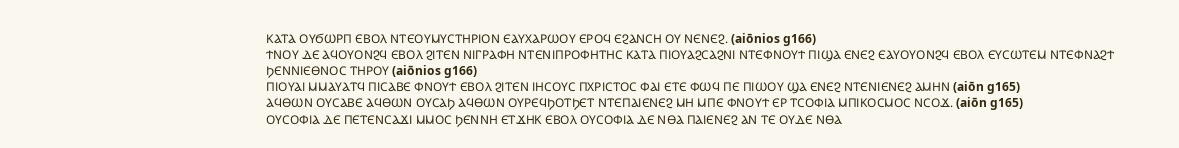ⲔⲀⲦⲀ ⲞⲨϬⲰⲢⲠ ⲈⲂⲞⲖ ⲚⲦⲈⲞⲨⲘⲨⲤⲦⲎⲢⲒⲞⲚ ⲈⲀⲨⲬⲀⲢⲰⲞⲨ ⲈⲢⲞϤ ⲈϨⲀⲚⲤⲎ ⲞⲨ ⲚⲈⲚⲈϨ. (aiōnios g166)
ϮⲚⲞⲨ ⲆⲈ ⲀϤⲞⲨⲞⲚϨϤ ⲈⲂⲞⲖ ϨⲒⲦⲈⲚ ⲚⲒⲄⲢⲀⲪⲎ ⲚⲦⲈⲚⲒⲠⲢⲞⲪⲎⲦⲎⲤ ⲔⲀⲦⲀ ⲠⲒⲞⲨⲀϨⲤⲀϨⲚⲒ ⲚⲦⲈⲪⲚⲞⲨϮ ⲠⲒϢⲀ ⲈⲚⲈϨ ⲈⲀⲨⲞⲨⲞⲚϨϤ ⲈⲂⲞⲖ ⲈⲨⲤⲰⲦⲈⲘ ⲚⲦⲈⲪⲚⲀϨϮ ϦⲈⲚⲚⲒⲈⲐⲚⲞⲤ ⲦⲎⲢⲞⲨ (aiōnios g166)
ⲠⲒⲞⲨⲀⲒ ⲘⲘⲀⲨⲀⲦϤ ⲠⲒⲤⲀⲂⲈ ⲪⲚⲞⲨϮ ⲈⲂⲞⲖ ϨⲒⲦⲈⲚ ⲒⲎⲤⲞⲨⲤ ⲠⲬⲢⲒⲤⲦⲞⲤ ⲪⲀⲒ ⲈⲦⲈ ⲪⲰϤ ⲠⲈ ⲠⲒⲰⲞⲨ ϢⲀ ⲈⲚⲈϨ ⲚⲦⲈⲚⲒⲈⲚⲈϨ ⲀⲘⲎⲚ (aiōn g165)
ⲀϤⲐⲰⲚ ⲞⲨⲤⲀⲂⲈ ⲀϤⲐⲰⲚ ⲞⲨⲤⲀϦ ⲀϤⲐⲰⲚ ⲞⲨⲢⲈϤϦⲞⲦϦⲈⲦ ⲚⲦⲈⲠⲀⲒⲈⲚⲈϨ ⲘⲎ ⲘⲠⲈ ⲪⲚⲞⲨϮ ⲈⲢ ⲦⲤⲞⲪⲒⲀ ⲘⲠⲒⲔⲞⲤⲘⲞⲤ ⲚⲤⲞϪ. (aiōn g165)
ⲞⲨⲤⲞⲪⲒⲀ ⲆⲈ ⲠⲈⲦⲈⲚⲤⲀϪⲒ ⲘⲘⲞⲤ ϦⲈⲚⲚⲎ ⲈⲦϪⲎⲔ ⲈⲂⲞⲖ ⲞⲨⲤⲞⲪⲒⲀ ⲆⲈ ⲚⲐⲀ ⲠⲀⲒⲈⲚⲈϨ ⲀⲚ ⲦⲈ ⲞⲨⲆⲈ ⲚⲐⲀ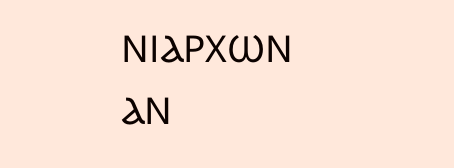ⲚⲒⲀⲢⲬⲰⲚ ⲀⲚ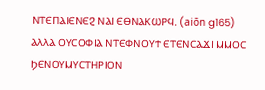ⲚⲦⲈⲠⲀⲒⲈⲚⲈϨ ⲚⲀⲒ ⲈⲐⲚⲀⲔⲰⲢϤ. (aiōn g165)
ⲀⲖⲖⲀ ⲞⲨⲤⲞⲪⲒⲀ ⲚⲦⲈⲪⲚⲞⲨϮ ⲈⲦⲈⲚⲤⲀϪⲒ ⲘⲘⲞⲤ ϦⲈⲚⲞⲨⲘⲨⲤⲦⲎⲢⲒⲞⲚ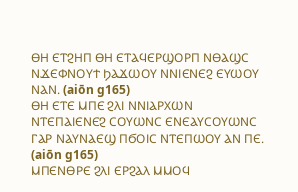ⲐⲎ ⲈⲦϨⲎⲠ ⲐⲎ ⲈⲦⲀϤⲈⲢϢⲞⲢⲠ ⲚⲐⲀϢⲤ ⲚϪⲈⲪⲚⲞⲨϮ ϦⲀϪⲰⲞⲨ ⲚⲚⲒⲈⲚⲈϨ ⲈⲨⲰⲞⲨ ⲚⲀⲚ. (aiōn g165)
ⲐⲎ ⲈⲦⲈ ⲘⲠⲈ ϨⲖⲒ ⲚⲚⲒⲀⲢⲬⲰⲚ ⲚⲦⲈⲠⲀⲒⲈⲚⲈϨ ⲤⲞⲨⲰⲚⲤ ⲈⲚⲈⲀⲨⲤⲞⲨⲰⲚⲤ ⲄⲀⲢ ⲚⲀⲨⲚⲀⲈϢ ⲠϬⲞⲒⲤ ⲚⲦⲈⲠⲰⲞⲨ ⲀⲚ ⲠⲈ. (aiōn g165)
ⲘⲠⲈⲚⲐⲢⲈ ϨⲖⲒ ⲈⲢϨⲀⲖ ⲘⲘⲞϤ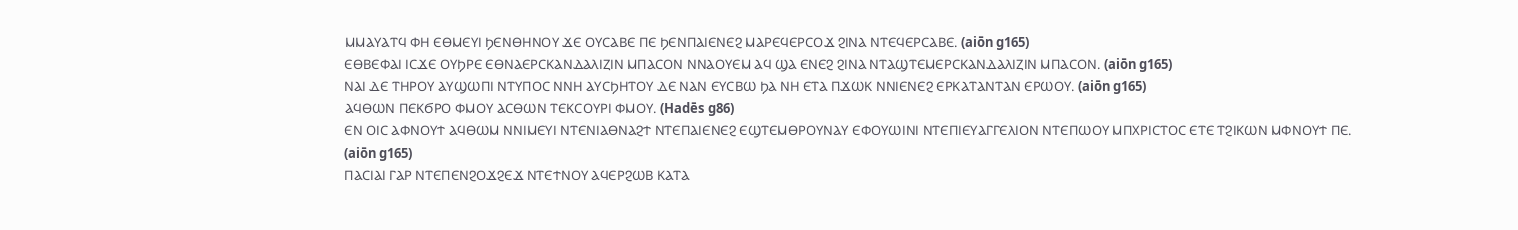ⲘⲘⲀⲨⲀⲦϤ ⲪⲎ ⲈⲐⲘⲈⲨⲒ ϦⲈⲚⲐⲎⲚⲞⲨ ϪⲈ ⲞⲨⲤⲀⲂⲈ ⲠⲈ ϦⲈⲚⲠⲀⲒⲈⲚⲈϨ ⲘⲀⲢⲈϤⲈⲢⲤⲞϪ ϨⲒⲚⲀ ⲚⲦⲈϤⲈⲢⲤⲀⲂⲈ. (aiōn g165)
ⲈⲐⲂⲈⲪⲀⲒ ⲒⲤϪⲈ ⲞⲨϦⲢⲈ ⲈⲐⲚⲀⲈⲢⲤⲔⲀⲚⲆⲀⲖⲒⲌⲒⲚ ⲘⲠⲀⲤⲞⲚ ⲚⲚⲀⲞⲨⲈⲘ ⲀϤ ϢⲀ ⲈⲚⲈϨ ϨⲒⲚⲀ ⲚⲦⲀϢⲦⲈⲘⲈⲢⲤⲔⲀⲚⲆⲀⲖⲒⲌⲒⲚ ⲘⲠⲀⲤⲞⲚ. (aiōn g165)
ⲚⲀⲒ ⲆⲈ ⲦⲎⲢⲞⲨ ⲀⲨϢⲰⲠⲒ ⲚⲦⲨⲠⲞⲤ ⲚⲚⲎ ⲀⲨⲤϦⲎⲦⲞⲨ ⲆⲈ ⲚⲀⲚ ⲈⲨⲤⲂⲰ ϦⲀ ⲚⲎ ⲈⲦⲀ ⲠϪⲰⲔ ⲚⲚⲒⲈⲚⲈϨ ⲈⲢⲔⲀⲦⲀⲚⲦⲀⲚ ⲈⲢⲰⲞⲨ. (aiōn g165)
ⲀϤⲐⲰⲚ ⲠⲈⲔϬⲢⲞ ⲪⲘⲞⲨ ⲀⲤⲐⲰⲚ ⲦⲈⲔⲤⲞⲨⲢⲒ ⲪⲘⲞⲨ. (Hadēs g86)
ⲈⲚ ⲞⲒⲤ ⲀⲪⲚⲞⲨϮ ⲀϤⲐⲰⲘ ⲚⲚⲒⲘⲈⲨⲒ ⲚⲦⲈⲚⲒⲀⲐⲚⲀϨϮ ⲚⲦⲈⲠⲀⲒⲈⲚⲈϨ ⲈϢⲦⲈⲘⲐⲢⲞⲨⲚⲀⲨ ⲈⲪⲞⲨⲰⲒⲚⲒ ⲚⲦⲈⲠⲒⲈⲨⲀⲄⲄⲈⲖⲒⲞⲚ ⲚⲦⲈⲠⲰⲞⲨ ⲘⲠⲬⲢⲒⲤⲦⲞⲤ ⲈⲦⲈ ⲦϨⲒⲔⲰⲚ ⲘⲪⲚⲞⲨϮ ⲠⲈ. (aiōn g165)
ⲠⲀⲤⲒⲀⲒ ⲄⲀⲢ ⲚⲦⲈⲠⲈⲚϨⲞϪϨⲈϪ ⲚⲦⲈϮⲚⲞⲨ ⲀϤⲈⲢϨⲰⲂ ⲔⲀⲦⲀ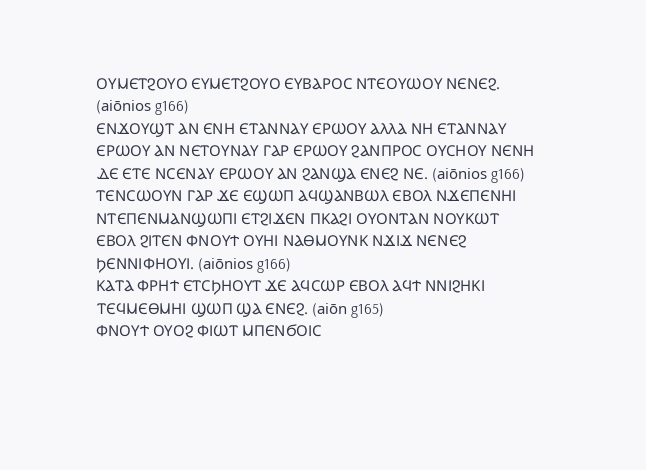ⲞⲨⲘⲈⲦϨⲞⲨⲞ ⲈⲨⲘⲈⲦϨⲞⲨⲞ ⲈⲨⲂⲀⲢⲞⲤ ⲚⲦⲈⲞⲨⲰⲞⲨ ⲚⲈⲚⲈϨ. (aiōnios g166)
ⲈⲚϪⲞⲨϢⲦ ⲀⲚ ⲈⲚⲎ ⲈⲦⲀⲚⲚⲀⲨ ⲈⲢⲰⲞⲨ ⲀⲖⲖⲀ ⲚⲎ ⲈⲦⲀⲚⲚⲀⲨ ⲈⲢⲰⲞⲨ ⲀⲚ ⲚⲈⲦⲞⲨⲚⲀⲨ ⲄⲀⲢ ⲈⲢⲰⲞⲨ ϨⲀⲚⲠⲢⲞⲤ ⲞⲨⲤⲎⲞⲨ ⲚⲈⲚⲎ ⲆⲈ ⲈⲦⲈ ⲚⲤⲈⲚⲀⲨ ⲈⲢⲰⲞⲨ ⲀⲚ ϨⲀⲚϢⲀ ⲈⲚⲈϨ ⲚⲈ. (aiōnios g166)
ⲦⲈⲚⲤⲰⲞⲨⲚ ⲄⲀⲢ ϪⲈ ⲈϢⲰⲠ ⲀϤϢⲀⲚⲂⲰⲖ ⲈⲂⲞⲖ ⲚϪⲈⲠⲈⲚⲎⲒ ⲚⲦⲈⲠⲈⲚⲘⲀⲚϢⲰⲠⲒ ⲈⲦϨⲒϪⲈⲚ ⲠⲔⲀϨⲒ ⲞⲨⲞⲚⲦⲀⲚ ⲚⲞⲨⲔⲰⲦ ⲈⲂⲞⲖ ϨⲒⲦⲈⲚ ⲪⲚⲞⲨϮ ⲞⲨⲎⲒ ⲚⲀⲐⲘⲞⲨⲚⲔ ⲚϪⲒϪ ⲚⲈⲚⲈϨ ϦⲈⲚⲚⲒⲪⲎⲞⲨⲒ. (aiōnios g166)
ⲔⲀⲦⲀ ⲪⲢⲎϮ ⲈⲦⲤϦⲎⲞⲨⲦ ϪⲈ ⲀϤⲤⲰⲢ ⲈⲂⲞⲖ ⲀϤϮ ⲚⲚⲒϨⲎⲔⲒ ⲦⲈϤⲘⲈⲐⲘⲎⲒ ϢⲰⲠ ϢⲀ ⲈⲚⲈϨ. (aiōn g165)
ⲪⲚⲞⲨϮ ⲞⲨⲞϨ ⲪⲒⲰⲦ ⲘⲠⲈⲚϬⲞⲒⲤ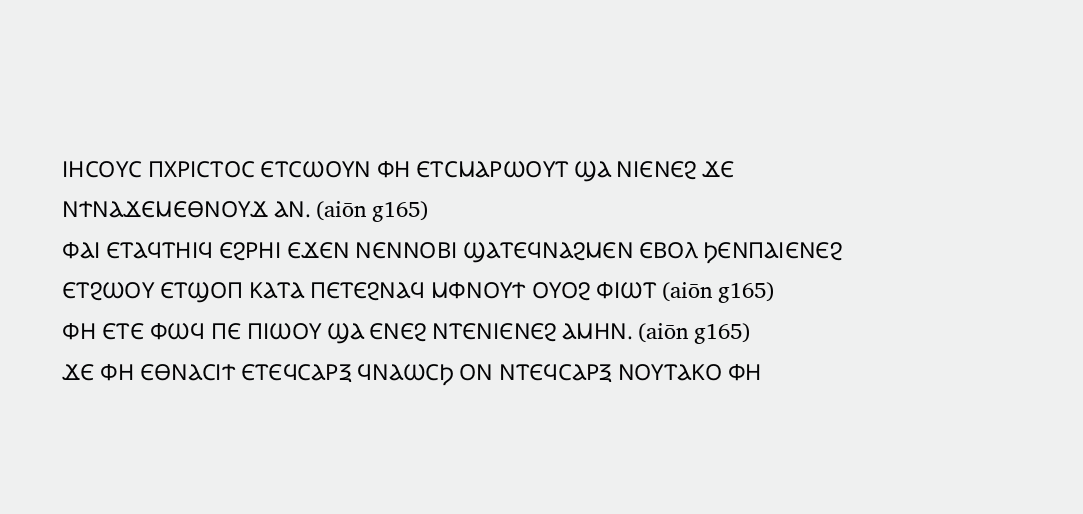ⲒⲎⲤⲞⲨⲤ ⲠⲬⲢⲒⲤⲦⲞⲤ ⲈⲦⲤⲰⲞⲨⲚ ⲪⲎ ⲈⲦⲤⲘⲀⲢⲰⲞⲨⲦ ϢⲀ ⲚⲒⲈⲚⲈϨ ϪⲈ ⲚϮⲚⲀϪⲈⲘⲈⲐⲚⲞⲨϪ ⲀⲚ. (aiōn g165)
ⲪⲀⲒ ⲈⲦⲀϤⲦⲎⲒϤ ⲈϨⲢⲎⲒ ⲈϪⲈⲚ ⲚⲈⲚⲚⲞⲂⲒ ϢⲀⲦⲈϤⲚⲀϨⲘⲈⲚ ⲈⲂⲞⲖ ϦⲈⲚⲠⲀⲒⲈⲚⲈϨ ⲈⲦϨⲰⲞⲨ ⲈⲦϢⲞⲠ ⲔⲀⲦⲀ ⲠⲈⲦⲈϨⲚⲀϤ ⲘⲪⲚⲞⲨϮ ⲞⲨⲞϨ ⲪⲒⲰⲦ (aiōn g165)
ⲪⲎ ⲈⲦⲈ ⲪⲰϤ ⲠⲈ ⲠⲒⲰⲞⲨ ϢⲀ ⲈⲚⲈϨ ⲚⲦⲈⲚⲒⲈⲚⲈϨ ⲀⲘⲎⲚ. (aiōn g165)
ϪⲈ ⲪⲎ ⲈⲐⲚⲀⲤⲒϮ ⲈⲦⲈϤⲤⲀⲢⲜ ϤⲚⲀⲰⲤϦ ⲞⲚ ⲚⲦⲈϤⲤⲀⲢⲜ ⲚⲞⲨⲦⲀⲔⲞ ⲪⲎ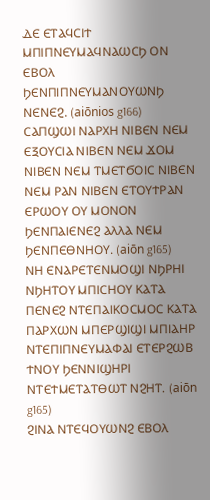ⲆⲈ ⲈⲦⲀϤⲤⲒϮ ⲘⲠⲒⲠⲚⲈⲨⲘⲀϤⲚⲀⲰⲤϦ ⲞⲚ ⲈⲂⲞⲖ ϦⲈⲚⲠⲒⲠⲚⲈⲨⲘⲀⲚⲞⲨⲰⲚϦ ⲚⲈⲚⲈϨ. (aiōnios g166)
ⲤⲀⲠϢⲰⲒ ⲚⲀⲢⲬⲎ ⲚⲒⲂⲈⲚ ⲚⲈⲘ ⲈⲜⲞⲨⲤⲒⲀ ⲚⲒⲂⲈⲚ ⲚⲈⲘ ϪⲞⲘ ⲚⲒⲂⲈⲚ ⲚⲈⲘ ⲦⲘⲈⲦϬⲞⲒⲤ ⲚⲒⲂⲈⲚ ⲚⲈⲘ ⲢⲀⲚ ⲚⲒⲂⲈⲚ ⲈⲦⲞⲨϮⲢⲀⲚ ⲈⲢⲰⲞⲨ ⲞⲨ ⲘⲞⲚⲞⲚ ϦⲈⲚⲠⲀⲒⲈⲚⲈϨ ⲀⲖⲖⲀ ⲚⲈⲘ ϦⲈⲚⲠⲈⲐⲚⲎⲞⲨ. (aiōn g165)
ⲚⲎ ⲈⲚⲀⲢⲈⲦⲈⲚⲘⲞϢⲒ ⲚϦⲢⲎⲒ ⲚϦⲎⲦⲞⲨ ⲘⲠⲒⲤⲎⲞⲨ ⲔⲀⲦⲀ ⲠⲈⲚⲈϨ ⲚⲦⲈⲠⲀⲒⲔⲞⲤⲘⲞⲤ ⲔⲀⲦⲀ ⲠⲀⲢⲬⲰⲚ ⲘⲠⲈⲢϢⲒϢⲒ ⲘⲠⲒⲀⲎⲢ ⲚⲦⲈⲠⲒⲠⲚⲈⲨⲘⲀⲪⲀⲒ ⲈⲦⲈⲢϨⲰⲂ ϮⲚⲞⲨ ϦⲈⲚⲚⲒϢⲎⲢⲒ ⲚⲦⲈϮⲘⲈⲦⲀⲦⲐⲰⲦ ⲚϨⲎⲦ. (aiōn g165)
ϨⲒⲚⲀ ⲚⲦⲈϤⲞⲨⲰⲚϨ ⲈⲂⲞⲖ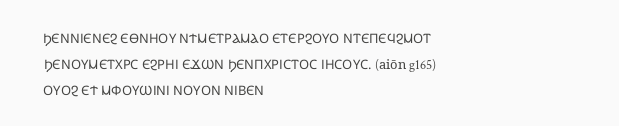ϦⲈⲚⲚⲒⲈⲚⲈϨ ⲈⲐⲚⲎⲞⲨ ⲚϮⲘⲈⲦⲢⲀⲘⲀⲞ ⲈⲦⲈⲢϨⲞⲨⲞ ⲚⲦⲈⲠⲈϤϨⲘⲞⲦ ϦⲈⲚⲞⲨⲘⲈⲦⲬⲢⲤ ⲈϨⲢⲎⲒ ⲈϪⲰⲚ ϦⲈⲚⲠⲬⲢⲒⲤⲦⲞⲤ ⲒⲎⲤⲞⲨⲤ. (aiōn g165)
ⲞⲨⲞϨ ⲈϮ ⲘⲪⲞⲨⲰⲒⲚⲒ ⲚⲞⲨⲞⲚ ⲚⲒⲂⲈⲚ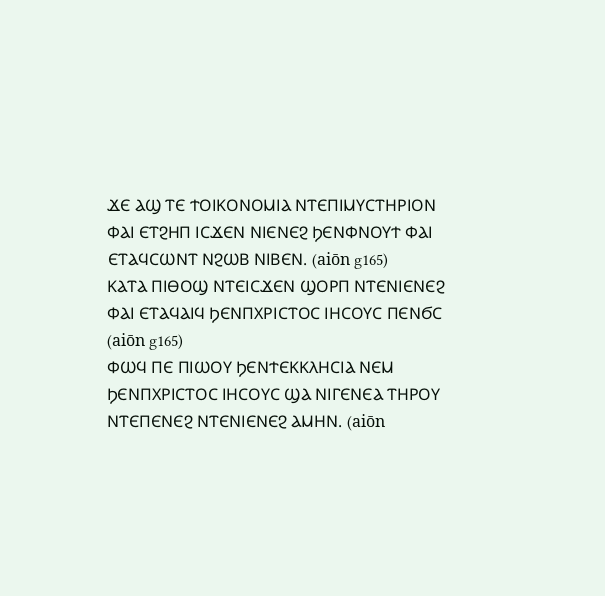ϪⲈ ⲀϢ ⲦⲈ ϮⲞⲒⲔⲞⲚⲞⲘⲒⲀ ⲚⲦⲈⲠⲒⲘⲨⲤⲦⲎⲢⲒⲞⲚ ⲪⲀⲒ ⲈⲦϨⲎⲠ ⲒⲤϪⲈⲚ ⲚⲒⲈⲚⲈϨ ϦⲈⲚⲪⲚⲞⲨϮ ⲪⲀⲒ ⲈⲦⲀϤⲤⲰⲚⲦ ⲚϨⲰⲂ ⲚⲒⲂⲈⲚ. (aiōn g165)
ⲔⲀⲦⲀ ⲠⲒⲐⲞϢ ⲚⲦⲈⲒⲤϪⲈⲚ ϢⲞⲢⲠ ⲚⲦⲈⲚⲒⲈⲚⲈϨ ⲪⲀⲒ ⲈⲦⲀϤⲀⲒϤ ϦⲈⲚⲠⲬⲢⲒⲤⲦⲞⲤ ⲒⲎⲤⲞⲨⲤ ⲠⲈⲚϬⲤ (aiōn g165)
ⲪⲰϤ ⲠⲈ ⲠⲒⲰⲞⲨ ϦⲈⲚϮⲈⲔⲔⲖⲎⲤⲒⲀ ⲚⲈⲘ ϦⲈⲚⲠⲬⲢⲒⲤⲦⲞⲤ ⲒⲎⲤⲞⲨⲤ ϢⲀ ⲚⲒⲄⲈⲚⲈⲀ ⲦⲎⲢⲞⲨ ⲚⲦⲈⲠⲈⲚⲈϨ ⲚⲦⲈⲚⲒⲈⲚⲈϨ ⲀⲘⲎⲚ. (aiōn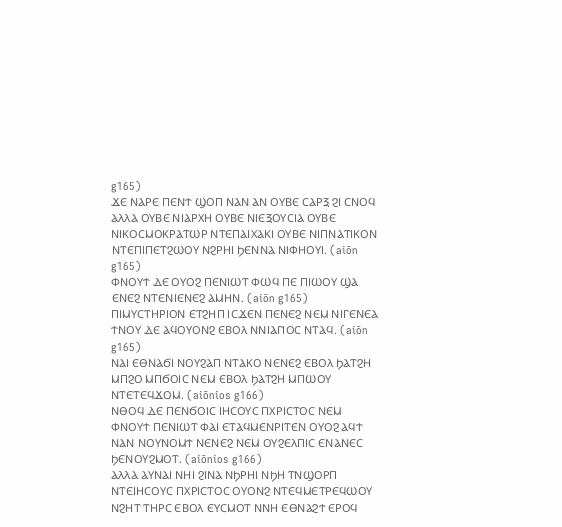g165)
ϪⲈ ⲚⲀⲢⲈ ⲠⲈⲚϮ ϢⲞⲠ ⲚⲀⲚ ⲀⲚ ⲞⲨⲂⲈ ⲤⲀⲢⲜ ϨⲒ ⲤⲚⲞϤ ⲀⲖⲖⲀ ⲞⲨⲂⲈ ⲚⲒⲀⲢⲬⲎ ⲞⲨⲂⲈ ⲚⲒⲈⲜⲞⲨⲤⲒⲀ ⲞⲨⲂⲈ ⲚⲒⲔⲞⲤⲘⲞⲔⲢⲀⲦⲰⲢ ⲚⲦⲈⲠⲀⲒⲬⲀⲔⲒ ⲞⲨⲂⲈ ⲚⲒⲠⲚⲀⲦⲒⲔⲞⲚ ⲚⲦⲈⲠⲒⲠⲈⲦϨⲰⲞⲨ ⲚϨⲢⲎⲒ ϦⲈⲚⲚⲀ ⲚⲒⲪⲎⲞⲨⲒ. (aiōn g165)
ⲪⲚⲞⲨϮ ⲆⲈ ⲞⲨⲞϨ ⲠⲈⲚⲒⲰⲦ ⲪⲰϤ ⲠⲈ ⲠⲒⲰⲞⲨ ϢⲀ ⲈⲚⲈϨ ⲚⲦⲈⲚⲒⲈⲚⲈϨ ⲀⲘⲎⲚ. (aiōn g165)
ⲠⲒⲘⲨⲤⲦⲎⲢⲒⲞⲚ ⲈⲦϨⲎⲠ ⲒⲤϪⲈⲚ ⲠⲈⲚⲈϨ ⲚⲈⲘ ⲚⲒⲄⲈⲚⲈⲀ ϮⲚⲞⲨ ⲆⲈ ⲀϤⲞⲨⲞⲚϨ ⲈⲂⲞⲖ ⲚⲚⲒⲀⲄⲒⲞⲤ ⲚⲦⲀϤ. (aiōn g165)
ⲚⲀⲒ ⲈⲐⲚⲀϬⲒ ⲚⲞⲨϨⲀⲠ ⲚⲦⲀⲔⲞ ⲚⲈⲚⲈϨ ⲈⲂⲞⲖ ϦⲀⲦϨⲎ ⲘⲠϨⲞ ⲘⲠϬⲞⲒⲤ ⲚⲈⲘ ⲈⲂⲞⲖ ϦⲀⲦϨⲎ ⲘⲠⲰⲞⲨ ⲚⲦⲈⲦⲈϤϪⲞⲘ. (aiōnios g166)
ⲚⲐⲞϤ ⲆⲈ ⲠⲈⲚϬⲞⲒⲤ ⲒⲎⲤⲞⲨⲤ ⲠⲬⲢⲒⲤⲦⲞⲤ ⲚⲈⲘ ⲪⲚⲞⲨϮ ⲠⲈⲚⲒⲰⲦ ⲪⲀⲒ ⲈⲦⲀϤⲘⲈⲚⲢⲒⲦⲈⲚ ⲞⲨⲞϨ ⲀϤϮ ⲚⲀⲚ ⲚⲞⲨⲚⲞⲘϮ ⲚⲈⲚⲈϨ ⲚⲈⲘ ⲞⲨϨⲈⲖⲠⲒⲤ ⲈⲚⲀⲚⲈⲤ ϦⲈⲚⲞⲨϨⲘⲞⲦ. (aiōnios g166)
ⲀⲖⲖⲀ ⲀⲨⲚⲀⲒ ⲚⲎⲒ ϨⲒⲚⲀ ⲚϦⲢⲎⲒ ⲚϦⲎ ⲦⲚϢⲞⲢⲠ ⲚⲦⲈⲒⲎⲤⲞⲨⲤ ⲠⲬⲢⲒⲤⲦⲞⲤ ⲞⲨⲞⲚϨ ⲚⲦⲈϤⲘⲈⲦⲢⲈϤⲰⲞⲨ ⲚϨⲎⲦ ⲦⲎⲢⲤ ⲈⲂⲞⲖ ⲈⲨⲤⲘⲞⲦ ⲚⲚⲎ ⲈⲐⲚⲀϨϮ ⲈⲢⲞϤ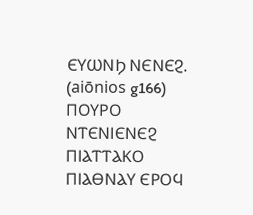ⲈⲨⲰⲚϦ ⲚⲈⲚⲈϨ. (aiōnios g166)
ⲠⲞⲨⲢⲞ ⲚⲦⲈⲚⲒⲈⲚⲈϨ ⲠⲒⲀⲦⲦⲀⲔⲞ ⲠⲒⲀⲐⲚⲀⲨ ⲈⲢⲞϤ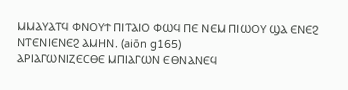ⲘⲘⲀⲨⲀⲦϤ ⲪⲚⲞⲨϮ ⲠⲒⲦⲀⲒⲞ ⲪⲰϤ ⲠⲈ ⲚⲈⲘ ⲠⲒⲰⲞⲨ ϢⲀ ⲈⲚⲈϨ ⲚⲦⲈⲚⲒⲈⲚⲈϨ ⲀⲘⲎⲚ. (aiōn g165)
ⲀⲢⲒⲀⲄⲰⲚⲒⲌⲈⲤⲐⲈ ⲘⲠⲒⲀⲄⲰⲚ ⲈⲐⲚⲀⲚⲈϤ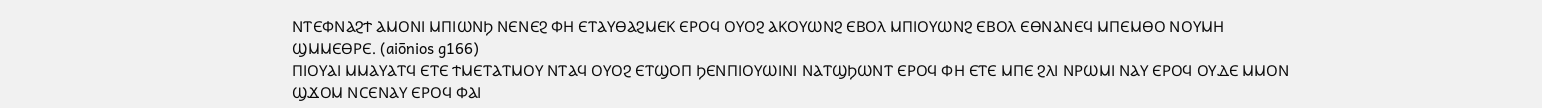ⲚⲦⲈⲪⲚⲀϨϮ ⲀⲘⲞⲚⲒ ⲘⲠⲒⲰⲚϦ ⲚⲈⲚⲈϨ ⲪⲎ ⲈⲦⲀⲨⲐⲀϨⲘⲈⲔ ⲈⲢⲞϤ ⲞⲨⲞϨ ⲀⲔⲞⲨⲰⲚϨ ⲈⲂⲞⲖ ⲘⲠⲒⲞⲨⲰⲚϨ ⲈⲂⲞⲖ ⲈⲐⲚⲀⲚⲈϤ ⲘⲠⲈⲘⲐⲞ ⲚⲞⲨⲘⲎ ϢⲘⲘⲈⲐⲢⲈ. (aiōnios g166)
ⲠⲒⲞⲨⲀⲒ ⲘⲘⲀⲨⲀⲦϤ ⲈⲦⲈ ϮⲘⲈⲦⲀⲦⲘⲞⲨ ⲚⲦⲀϤ ⲞⲨⲞϨ ⲈⲦϢⲞⲠ ϦⲈⲚⲠⲒⲞⲨⲰⲒⲚⲒ ⲚⲀⲦϢϦⲰⲚⲦ ⲈⲢⲞϤ ⲪⲎ ⲈⲦⲈ ⲘⲠⲈ ϨⲖⲒ ⲚⲢⲰⲘⲒ ⲚⲀⲨ ⲈⲢⲞϤ ⲞⲨⲆⲈ ⲘⲘⲞⲚ ϢϪⲞⲘ ⲚⲤⲈⲚⲀⲨ ⲈⲢⲞϤ ⲪⲀⲒ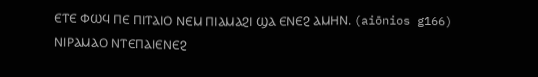ⲈⲦⲈ ⲪⲰϤ ⲠⲈ ⲠⲒⲦⲀⲒⲞ ⲚⲈⲘ ⲠⲒⲀⲘⲀϨⲒ ϢⲀ ⲈⲚⲈϨ ⲀⲘⲎⲚ. (aiōnios g166)
ⲚⲒⲢⲀⲘⲀⲞ ⲚⲦⲈⲠⲀⲒⲈⲚⲈϨ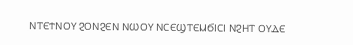ⲚⲦⲈϮⲚⲞⲨ ϨⲞⲚϨⲈⲚ ⲚⲰⲞⲨ ⲚⲤⲈϢⲦⲈⲘϬⲒⲤⲒ ⲚϨⲎⲦ ⲞⲨⲆⲈ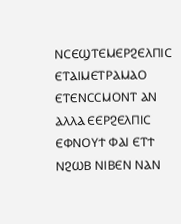ⲚⲤⲈϢⲦⲈⲘⲈⲢϨⲈⲖⲠⲒⲤ ⲈⲦⲀⲒⲘⲈⲦⲢⲀⲘⲀⲞ ⲈⲦⲈⲚⲤⲤⲘⲞⲚⲦ ⲀⲚ ⲀⲖⲖⲀ ⲈⲈⲢϨⲈⲖⲠⲒⲤ ⲈⲪⲚⲞⲨϮ ⲪⲀⲒ ⲈⲦϮ ⲚϨⲰⲂ ⲚⲒⲂⲈⲚ ⲚⲀⲚ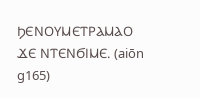ϦⲈⲚⲞⲨⲘⲈⲦⲢⲀⲘⲀⲞ ϪⲈ ⲚⲦⲈⲚϬⲒⲘⲈ. (aiōn g165)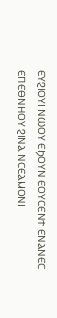ⲈⲨϨⲒⲞⲨⲒ ⲚⲰⲞⲨ ⲈϦⲞⲨⲚ ⲈⲞⲨⲤⲈⲚϮ ⲈⲚⲀⲚⲈⲤ ⲈⲠⲈⲐⲚⲎⲞⲨ ϨⲒⲚⲀ ⲚⲤⲈⲀⲘⲞⲚⲒ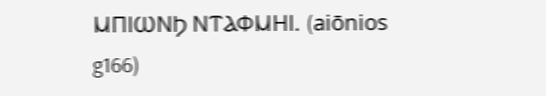ⲘⲠⲒⲰⲚϦ ⲚⲦⲀⲪⲘⲎⲒ. (aiōnios g166)